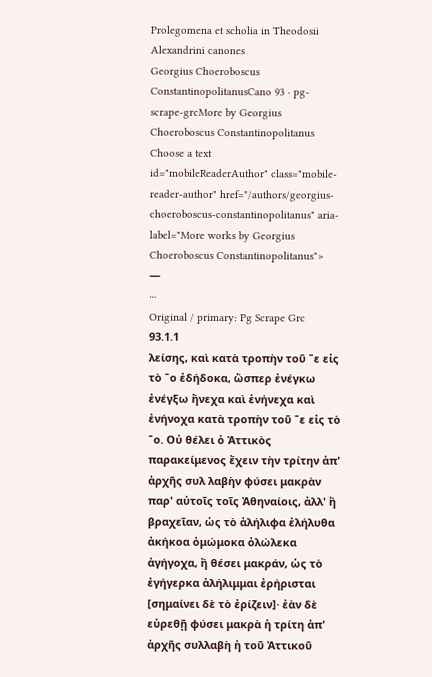Prolegomena et scholia in Theodosii Alexandrini canones
Georgius Choeroboscus ConstantinopolitanusCano 93 · pg-scrape-grcMore by Georgius Choeroboscus Constantinopolitanus
Choose a text
id="mobileReaderAuthor" class="mobile-reader-author" href="/authors/georgius-choeroboscus-constantinopolitanus" aria-label="More works by Georgius Choeroboscus Constantinopolitanus">
—
⋯
Original / primary: Pg Scrape Grc
93.1.1
λείσης, καὶ κατὰ τροπὴν τοῦ ˉε εἰς τὸ ˉο ἐδήδοκα, ὥσπερ ἐνέγκω ἐνέγξω ἤνεχα καὶ ἐνήνεχα καὶ ἐνήνοχα κατὰ τροπὴν τοῦ ˉε εἰς τὸ ˉο. Οὐ θέλει ὁ Ἀττικὸς παρακείμενος ἔχειν τὴν τρίτην ἀπ' ἀρχῆς συλ λαβὴν φύσει μακρὰν παρ' αὐτοῖς τοῖς Ἀθηναίοις, ἀλλ' ἢ βραχεῖαν, ὡς τὸ ἀλήλιφα ἐλήλυθα ἀκήκοα ὀμώμοκα ὀλώλεκα ἀγήγοχα, ἢ θέσει μακράν, ὡς τὸ ἐγήγερκα ἀλήλιμμαι ἐρήρισται [σημαίνει δὲ τὸ ἐρίζειν]· ἐὰν δὲ εὑρεθῇ φύσει μακρὰ ἡ τρίτη ἀπ' ἀρχῆς συλλαβὴ ἡ τοῦ Ἀττικοῦ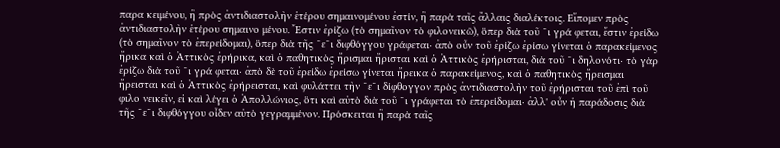παρα κειμένου, ἢ πρὸς ἀντιδιαστολὴν ἑτέρου σημαινομένου ἐστίν, ἢ παρὰ ταῖς ἄλλαις διαλέκτοις. Εἴπομεν πρὸς ἀντιδιαστολὴν ἑτέρου σημαινο μένου. Ἔστιν ἐρίζω (τὸ σημαῖνον τὸ φιλονεικῶ), ὅπερ διὰ τοῦ ˉι γρά φεται, ἔστιν ἐρείδω (τὸ σημαῖνον τὸ ἐπερείδομαι), ὅπερ διὰ τῆς ˉεˉι διφθόγγου γράφεται· ἀπὸ οὖν τοῦ ἐρίζω ἐρίσω γίνεται ὁ παρακείμενος ἤρικα καὶ ὁ Ἀττικὸς ἐρήρικα, καὶ ὁ παθητικὸς ἤρισμαι ἤρισται καὶ ὁ Ἀττικὸς ἐρήρισται, διὰ τοῦ ˉι δηλονότι· τὸ γὰρ ἐρίζω διὰ τοῦ ˉι γρά φεται· ἀπὸ δὲ τοῦ ἐρείδω ἐρείσω γίνεται ἤρεικα ὁ παρακείμενος, καὶ ὁ παθητικὸς ἤρεισμαι ἤρεισται καὶ ὁ Ἀττικὸς ἐρήρεισται, καὶ φυλάττει τὴν ˉεˉι δίφθογγον πρὸς ἀντιδιαστολὴν τοῦ ἐρήρισται τοῦ ἐπὶ τοῦ φιλο νεικεῖν, εἰ καὶ λέγει ὁ Ἀπολλώνιος, ὅτι καὶ αὐτὸ διὰ τοῦ ˉι γράφεται τὸ ἐπερείδομαι· ἀλλ' οὖν ἡ παράδοσις διὰ τῆς ˉεˉι διφθόγγου οἶδεν αὐτὸ γεγραμμένον. Πρόσκειται ἢ παρὰ ταῖς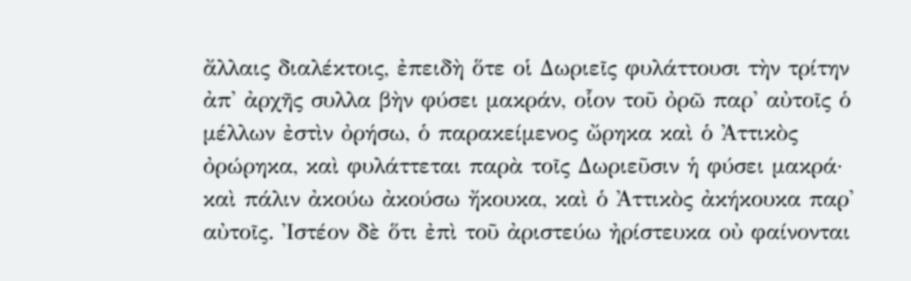ἄλλαις διαλέκτοις, ἐπειδὴ ὅτε οἱ Δωριεῖς φυλάττουσι τὴν τρίτην ἀπ' ἀρχῆς συλλα βὴν φύσει μακράν, οἷον τοῦ ὀρῶ παρ' αὐτοῖς ὁ μέλλων ἐστὶν ὀρήσω, ὁ παρακείμενος ὤρηκα καὶ ὁ Ἀττικὸς ὀρώρηκα, καὶ φυλάττεται παρὰ τοῖς Δωριεῦσιν ἡ φύσει μακρά· καὶ πάλιν ἀκούω ἀκούσω ἤκουκα, καὶ ὁ Ἀττικὸς ἀκήκουκα παρ' αὐτοῖς. Ἰστέον δὲ ὅτι ἐπὶ τοῦ ἀριστεύω ἠρίστευκα οὐ φαίνονται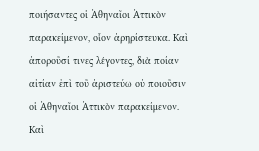ποιήσαντες οἱ Ἀθηναῖοι Ἀττικὸν παρακείμενον, οἷον ἀρηρίστευκα. Καὶ ἀποροῦσί τινες λέγοντες, διὰ ποίαν αἰτίαν ἐπὶ τοῦ ἀριστεύω οὐ ποιοῦσιν οἱ Ἀθηναῖοι Ἀττικὸν παρακείμενον. Καὶ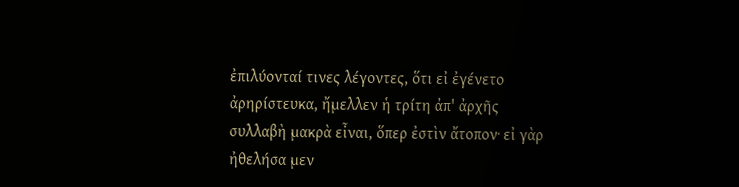ἐπιλύονταί τινες λέγοντες, ὅτι εἰ ἐγένετο ἀρηρίστευκα, ἤμελλεν ἡ τρίτη ἀπ' ἀρχῆς συλλαβὴ μακρὰ εἶναι, ὅπερ ἐστὶν ἄτοπον· εἰ γὰρ ἠθελήσα μεν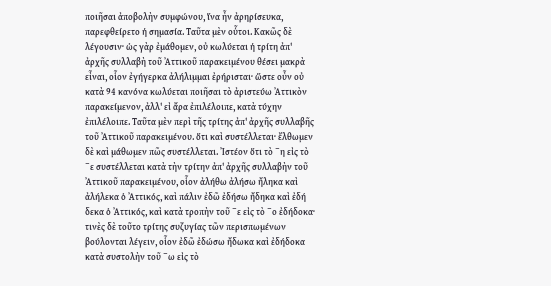ποιῆσαι ἀποβολὴν συμφώνου, ἵνα ἦν ἀρηρίσευκα, παρεφθείρετο ἡ σημασία. Ταῦτα μὲν οὗτοι. Κακῶς δὲ λέγουσιν· ὡς γὰρ ἐμάθομεν, οὐ κωλύεται ἡ τρίτη ἀπ' ἀρχῆς συλλαβὴ τοῦ Ἀττικοῦ παρακειμένου θέσει μακρὰ εἶναι, οἷον ἐγήγερκα ἀλήλιμμαι ἐρήρισται· ὥστε οὖν οὐ κατὰ 94 κανόνα κωλύεται ποιῆσαι τὸ ἀριστεύω Ἀττικὸν παρακείμενον, ἀλλ' εἰ ἄρα ἐπιλέλοιπε, κατὰ τύχην ἐπιλέλοιπε. Ταῦτα μὲν περὶ τῆς τρίτης ἀπ' ἀρχῆς συλλαβῆς τοῦ Ἀττικοῦ παρακειμένου. ὅτι καὶ συστέλλεται· ἔλθωμεν δὲ καὶ μάθωμεν πῶς συστέλλεται. Ἰστέον ὅτι τὸ ˉη εἰς τὸ ˉε συστέλλεται κατὰ τὴν τρίτην ἀπ' ἀρχῆς συλλαβὴν τοῦ Ἀττικοῦ παρακειμένου, οἷον ἀλήθω ἀλήσω ἤληκα καὶ ἀλήλεκα ὁ Ἀττικός, καὶ πάλιν ἐδῶ ἐδήσω ἤδηκα καὶ ἐδή δεκα ὁ Ἀττικός, καὶ κατὰ τροπὴν τοῦ ˉε εἰς τὸ ˉο ἐδήδοκα· τινὲς δὲ τοῦτο τρίτης συζυγίας τῶν περισπωμένων βούλονται λέγειν, οἷον ἐδῶ ἐδώσω ἤδωκα καὶ ἐδήδοκα κατὰ συστολὴν τοῦ ˉω εἰς τὸ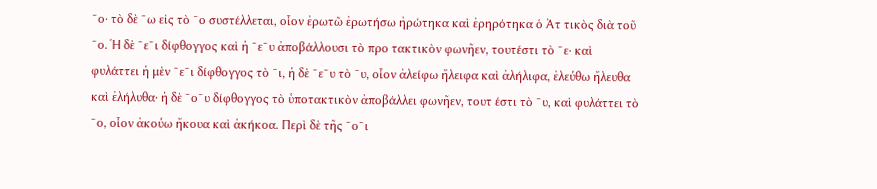ˉο· τὸ δὲ ˉω εἰς τὸ ˉο συστέλλεται, οἷον ἐρωτῶ ἐρωτήσω ἠρώτηκα καὶ ἐρηρότηκα ὁ Ἀτ τικὸς διὰ τοῦ ˉο. Ἡ δὲ ˉεˉι δίφθογγος καὶ ἡ ˉεˉυ ἀποβάλλουσι τὸ προ τακτικὸν φωνῆεν, τουτέστι τὸ ˉε· καὶ φυλάττει ἡ μὲν ˉεˉι δίφθογγος τὸ ˉι, ἡ δὲ ˉεˉυ τὸ ˉυ, οἷον ἀλείφω ἤλειφα καὶ ἀλήλιφα, ἐλεύθω ἤλευθα καὶ ἐλήλυθα· ἡ δὲ ˉοˉυ δίφθογγος τὸ ὑποτακτικὸν ἀποβάλλει φωνῆεν, τουτ έστι τὸ ˉυ, καὶ φυλάττει τὸ ˉο, οἷον ἀκούω ἤκουα καὶ ἀκήκοα. Περὶ δὲ τῆς ˉοˉι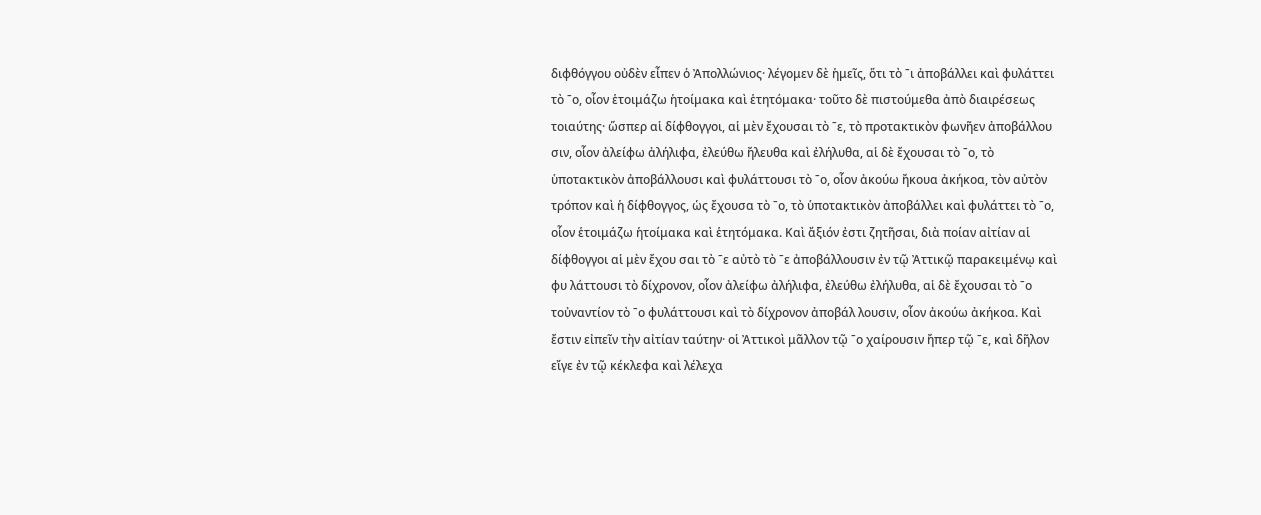διφθόγγου οὐδὲν εἶπεν ὁ Ἀπολλώνιος· λέγομεν δὲ ἡμεῖς, ὅτι τὸ ˉι ἀποβάλλει καὶ φυλάττει τὸ ˉο, οἷον ἑτοιμάζω ἡτοίμακα καὶ ἑτητόμακα· τοῦτο δὲ πιστούμεθα ἀπὸ διαιρέσεως τοιαύτης· ὥσπερ αἱ δίφθογγοι, αἱ μὲν ἔχουσαι τὸ ˉε, τὸ προτακτικὸν φωνῆεν ἀποβάλλου σιν, οἷον ἀλείφω ἀλήλιφα, ἐλεύθω ἤλευθα καὶ ἐλήλυθα, αἱ δὲ ἔχουσαι τὸ ˉο, τὸ ὑποτακτικὸν ἀποβάλλουσι καὶ φυλάττουσι τὸ ˉο, οἷον ἀκούω ἤκουα ἀκήκοα, τὸν αὐτὸν τρόπον καὶ ἡ δίφθογγος, ὡς ἔχουσα τὸ ˉο, τὸ ὑποτακτικὸν ἀποβάλλει καὶ φυλάττει τὸ ˉο, οἷον ἑτοιμάζω ἡτοίμακα καὶ ἑτητόμακα. Καὶ ἄξιόν ἐστι ζητῆσαι, διὰ ποίαν αἰτίαν αἱ δίφθογγοι αἱ μὲν ἔχου σαι τὸ ˉε αὐτὸ τὸ ˉε ἀποβάλλουσιν ἐν τῷ Ἀττικῷ παρακειμένῳ καὶ φυ λάττουσι τὸ δίχρονον, οἷον ἀλείφω ἀλήλιφα, ἐλεύθω ἐλήλυθα, αἱ δὲ ἔχουσαι τὸ ˉο τοὐναντίον τὸ ˉο φυλάττουσι καὶ τὸ δίχρονον ἀποβάλ λουσιν, οἷον ἀκούω ἀκήκοα. Καὶ ἔστιν εἰπεῖν τὴν αἰτίαν ταύτην· οἱ Ἀττικοὶ μᾶλλον τῷ ˉο χαίρουσιν ἤπερ τῷ ˉε, καὶ δῆλον εἴγε ἐν τῷ κέκλεφα καὶ λέλεχα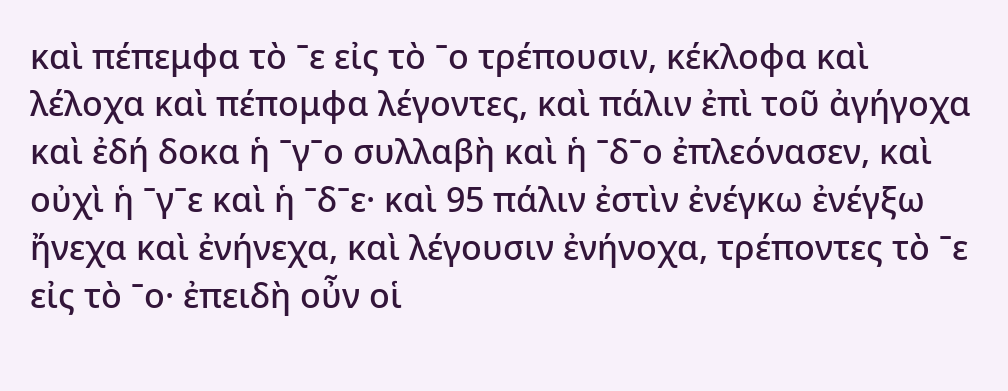καὶ πέπεμφα τὸ ˉε εἰς τὸ ˉο τρέπουσιν, κέκλοφα καὶ λέλοχα καὶ πέπομφα λέγοντες, καὶ πάλιν ἐπὶ τοῦ ἀγήγοχα καὶ ἐδή δοκα ἡ ˉγˉο συλλαβὴ καὶ ἡ ˉδˉο ἐπλεόνασεν, καὶ οὐχὶ ἡ ˉγˉε καὶ ἡ ˉδˉε· καὶ 95 πάλιν ἐστὶν ἐνέγκω ἐνέγξω ἤνεχα καὶ ἐνήνεχα, καὶ λέγουσιν ἐνήνοχα, τρέποντες τὸ ˉε εἰς τὸ ˉο· ἐπειδὴ οὖν οἱ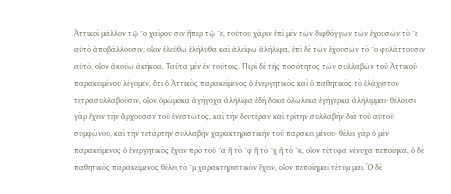Ἀττικοὶ μᾶλλον τῷ ˉο χαίρου σιν ἤπερ τῷ ˉε, τούτου χάριν ἐπὶ μὲν τῶν διφθόγγων τῶν ἐχουσῶν τὸ ˉε αὐτὸ ἀποβάλλουσιν, οἷον ἐλεύθω ἐλήλυθα καὶ ἀλείφω ἀλήλιφα, ἐπὶ δὲ τῶν ἐχουσῶν τὸ ˉο φυλάττουσιν αὐτό, οἷον ἀκούω ἀκήκοα. Ταῦτα μὲν ἐν τούτοις. Περὶ δὲ τῆς ποσότητος τῶν συλλαβῶν τοῦ Ἀττικοῦ παρακειμένου λέγομεν, ὅτι ὁ Ἀττικὸς παρακείμενος ὁ ἐνεργητικὸς καὶ ὁ παθητικὸς τὸ ἐλάχιστον τετρασυλλαβοῦσιν, οἷον ὀμώμοκα ἀγήγοχα ἀλήλιφα ἐδή δοκα ὀλώλεκα ἐγήγερκα ἀλήλιμμαι· θέλουσι γὰρ ἔχειν τὴν ἄρχουσαν τοῦ ἐνεστῶτος, καὶ τὴν δευτέραν καὶ τρίτην συλλαβὴν διὰ τοῦ αὐτοῦ συμφώνου, καὶ τὴν τετάρτην συλλαβὴν χαρακτηριστικὴν τοῦ παρακει μένου· θέλει γὰρ ὁ μὲν παρακείμενος ὁ ἐνεργητικὸς ἔχειν πρὸ τοῦ ˉα ἢ τὸ ˉφ ἢ τὸ ˉχ ἢ τὸ ˉκ, οἷον τέτυφα νένυχα πεποίηκα, ὁ δὲ παθητικὸς παρακείμενος θέλει τὸ ˉμ χαρακτηριστικὸν ἔχειν, οἷον πεποίημαι τέτυμ μαι. Ὁ δὲ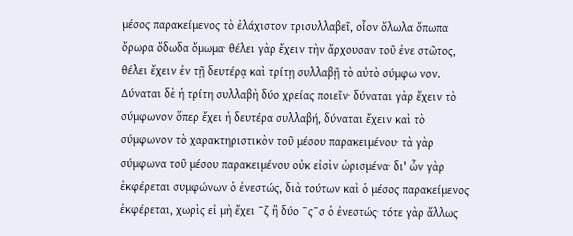μέσος παρακείμενος τὸ ἐλάχιστον τρισυλλαβεῖ, οἷον ὄλωλα ὄπωπα ὄρωρα ὄδωδα ὄμωμα· θέλει γὰρ ἔχειν τὴν ἄρχουσαν τοῦ ἐνε στῶτος, θέλει ἔχειν ἐν τῇ δευτέρᾳ καὶ τρίτῃ συλλαβῇ τὸ αὐτὸ σύμφω νον. Δύναται δὲ ἡ τρίτη συλλαβὴ δύο χρείας ποιεῖν· δύναται γὰρ ἔχειν τὸ σύμφωνον ὅπερ ἔχει ἡ δευτέρα συλλαβή, δύναται ἔχειν καὶ τὸ σύμφωνον τὸ χαρακτηριστικὸν τοῦ μέσου παρακειμένου· τὰ γὰρ σύμφωνα τοῦ μέσου παρακειμένου οὐκ εἰσὶν ὡρισμένα· δι' ὧν γὰρ ἐκφέρεται συμφώνων ὁ ἐνεστώς, διὰ τούτων καὶ ὁ μέσος παρακείμενος ἐκφέρεται, χωρὶς εἰ μὴ ἔχει ˉζ ἢ δύο ˉςˉσ ὁ ἐνεστώς· τότε γὰρ ἄλλως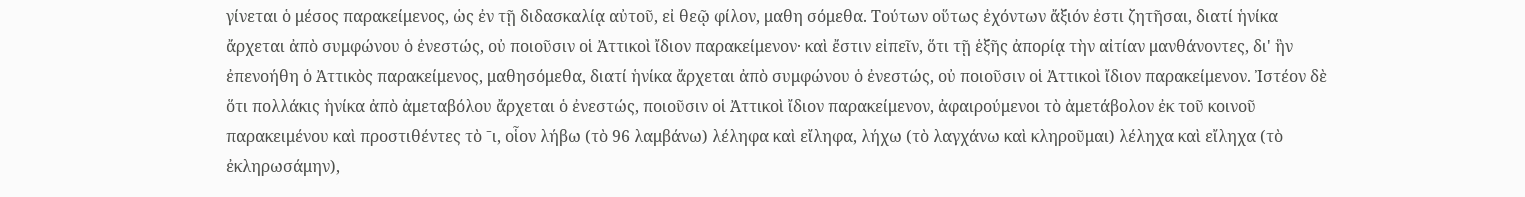γίνεται ὁ μέσος παρακείμενος, ὡς ἐν τῇ διδασκαλίᾳ αὐτοῦ, εἰ θεῷ φίλον, μαθη σόμεθα. Τούτων οὕτως ἐχόντων ἄξιόν ἐστι ζητῆσαι, διατί ἡνίκα ἄρχεται ἀπὸ συμφώνου ὁ ἐνεστώς, οὐ ποιοῦσιν οἱ Ἀττικοὶ ἴδιον παρακείμενον· καὶ ἔστιν εἰπεῖν, ὅτι τῇ ἑξῆς ἀπορίᾳ τὴν αἰτίαν μανθάνοντες, δι' ἣν ἐπενοήθη ὁ Ἀττικὸς παρακείμενος, μαθησόμεθα, διατί ἡνίκα ἄρχεται ἀπὸ συμφώνου ὁ ἐνεστώς, οὐ ποιοῦσιν οἱ Ἀττικοὶ ἴδιον παρακείμενον. Ἰστέον δὲ ὅτι πολλάκις ἡνίκα ἀπὸ ἀμεταβόλου ἄρχεται ὁ ἐνεστώς, ποιοῦσιν οἱ Ἀττικοὶ ἴδιον παρακείμενον, ἀφαιρούμενοι τὸ ἀμετάβολον ἐκ τοῦ κοινοῦ παρακειμένου καὶ προστιθέντες τὸ ˉι, οἷον λήβω (τὸ 96 λαμβάνω) λέληφα καὶ εἴληφα, λήχω (τὸ λαγχάνω καὶ κληροῦμαι) λέληχα καὶ εἴληχα (τὸ ἐκληρωσάμην),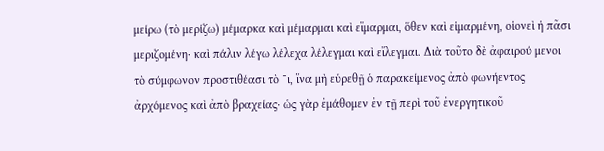μείρω (τὸ μερίζω) μέμαρκα καὶ μέμαρμαι καὶ εἵμαρμαι, ὅθεν καὶ εἱμαρμένη, οἱονεὶ ἡ πᾶσι μεριζομένη· καὶ πάλιν λέγω λέλεχα λέλεγμαι καὶ εἴλεγμαι. Διὰ τοῦτο δὲ ἀφαιρού μενοι τὸ σύμφωνον προστιθέασι τὸ ˉι, ἵνα μὴ εὑρεθῇ ὁ παρακείμενος ἀπὸ φωνήεντος ἀρχόμενος καὶ ἀπὸ βραχείας· ὡς γὰρ ἐμάθομεν ἐν τῇ περὶ τοῦ ἐνεργητικοῦ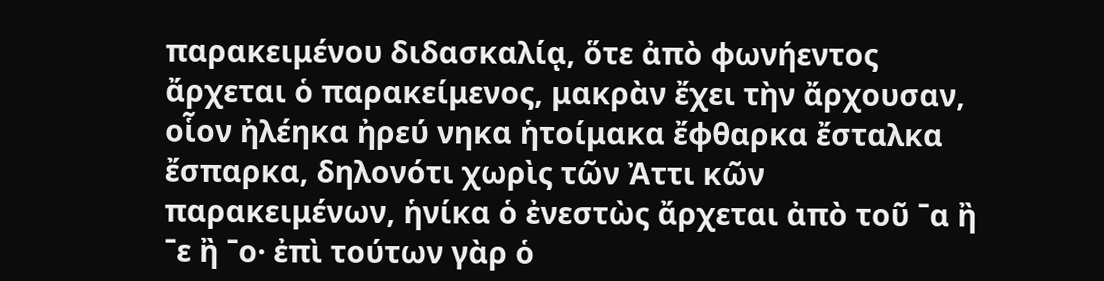παρακειμένου διδασκαλίᾳ, ὅτε ἀπὸ φωνήεντος ἄρχεται ὁ παρακείμενος, μακρὰν ἔχει τὴν ἄρχουσαν, οἷον ἠλέηκα ἠρεύ νηκα ἡτοίμακα ἔφθαρκα ἔσταλκα ἔσπαρκα, δηλονότι χωρὶς τῶν Ἀττι κῶν παρακειμένων, ἡνίκα ὁ ἐνεστὼς ἄρχεται ἀπὸ τοῦ ˉα ἢ ˉε ἢ ˉο· ἐπὶ τούτων γὰρ ὁ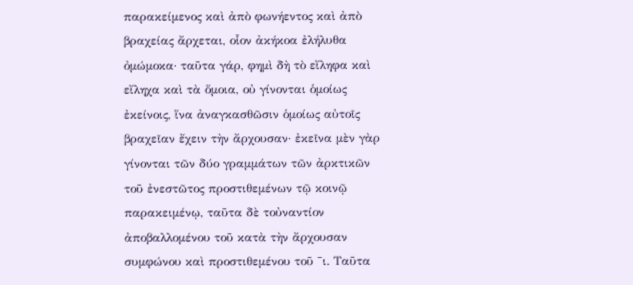παρακείμενος καὶ ἀπὸ φωνήεντος καὶ ἀπὸ βραχείας ἄρχεται, οἷον ἀκήκοα ἐλήλυθα ὀμώμοκα· ταῦτα γάρ, φημὶ δὴ τὸ εἴληφα καὶ εἴληχα καὶ τὰ ὅμοια, οὐ γίνονται ὁμοίως ἐκείνοις, ἵνα ἀναγκασθῶσιν ὁμοίως αὐτοῖς βραχεῖαν ἔχειν τὴν ἄρχουσαν· ἐκεῖνα μὲν γὰρ γίνονται τῶν δύο γραμμάτων τῶν ἀρκτικῶν τοῦ ἐνεστῶτος προστιθεμένων τῷ κοινῷ παρακειμένῳ, ταῦτα δὲ τοὐναντίον ἀποβαλλομένου τοῦ κατὰ τὴν ἄρχουσαν συμφώνου καὶ προστιθεμένου τοῦ ˉι. Ταῦτα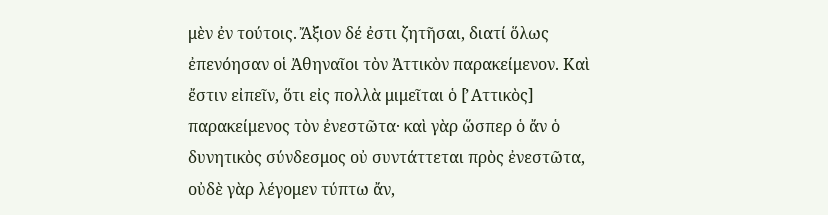μὲν ἐν τούτοις. Ἄξιον δέ ἐστι ζητῆσαι, διατί ὅλως ἐπενόησαν οἱ Ἀθηναῖοι τὸν Ἀττικὸν παρακείμενον. Καὶ ἔστιν εἰπεῖν, ὅτι εἰς πολλὰ μιμεῖται ὁ [̓ Αττικὸς] παρακείμενος τὸν ἐνεστῶτα· καὶ γὰρ ὥσπερ ὁ ἄν ὁ δυνητικὸς σύνδεσμος οὐ συντάττεται πρὸς ἐνεστῶτα, οὐδὲ γὰρ λέγομεν τύπτω ἄν,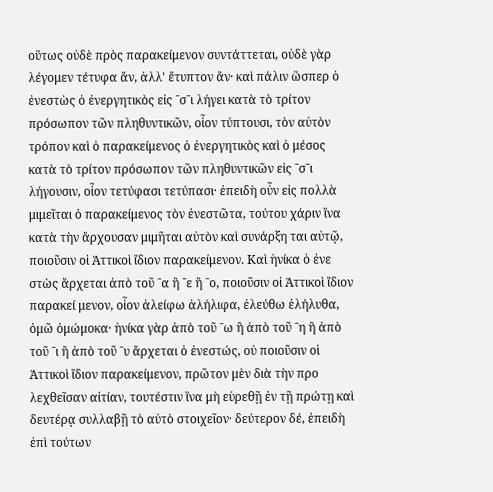οὕτως οὐδὲ πρὸς παρακείμενον συντάττεται, οὐδὲ γὰρ λέγομεν τέτυφα ἄν, ἀλλ' ἔτυπτον ἄν· καὶ πάλιν ὥσπερ ὁ ἐνεστὼς ὁ ἐνεργητικὸς εἰς ˉσˉι λήγει κατὰ τὸ τρίτον πρόσωπον τῶν πληθυντικῶν, οἷον τύπτουσι, τὸν αὐτὸν τρόπον καὶ ὁ παρακείμενος ὁ ἐνεργητικὸς καὶ ὁ μέσος κατὰ τὸ τρίτον πρόσωπον τῶν πληθυντικῶν εἰς ˉσˉι λήγουσιν, οἷον τετύφασι τετύπασι· ἐπειδὴ οὖν εἰς πολλὰ μιμεῖται ὁ παρακείμενος τὸν ἐνεστῶτα, τούτου χάριν ἵνα κατὰ τὴν ἄρχουσαν μιμῆται αὐτὸν καὶ συνάρξη ται αὐτῷ, ποιοῦσιν οἱ Ἀττικοὶ ἴδιον παρακείμενον. Καὶ ἡνίκα ὁ ἐνε στὼς ἄρχεται ἀπὸ τοῦ ˉα ἢ ˉε ἢ ˉο, ποιοῦσιν οἱ Ἀττικοὶ ἴδιον παρακεί μενον, οἷον ἀλείφω ἀλήλιφα, ἐλεύθω ἐλήλυθα, ὀμῶ ὀμώμοκα· ἡνίκα γὰρ ἀπὸ τοῦ ˉω ἢ ἀπὸ τοῦ ˉη ἢ ἀπὸ τοῦ ˉι ἢ ἀπὸ τοῦ ˉυ ἄρχεται ὁ ἐνεστώς, οὐ ποιοῦσιν οἱ Ἀττικοὶ ἴδιον παρακείμενον, πρῶτον μὲν διὰ τὴν προ λεχθεῖσαν αἰτίαν, τουτέστιν ἵνα μὴ εὑρεθῇ ἐν τῇ πρώτῃ καὶ δευτέρᾳ συλλαβῇ τὸ αὐτὸ στοιχεῖον· δεύτερον δέ, ἐπειδὴ ἐπὶ τούτων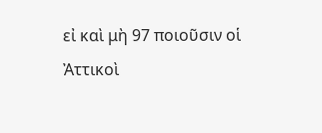εἰ καὶ μὴ 97 ποιοῦσιν οἱ Ἀττικοὶ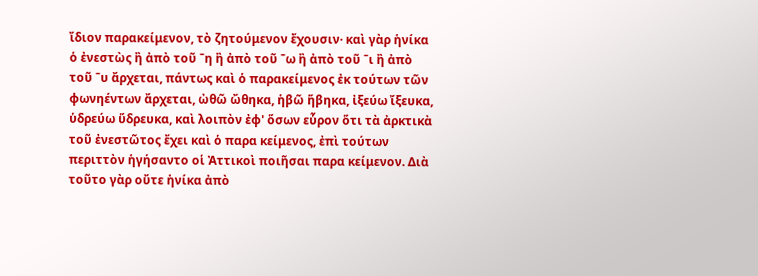ἴδιον παρακείμενον, τὸ ζητούμενον ἔχουσιν· καὶ γὰρ ἡνίκα ὁ ἐνεστὼς ἢ ἀπὸ τοῦ ˉη ἢ ἀπὸ τοῦ ˉω ἢ ἀπὸ τοῦ ˉι ἢ ἀπὸ τοῦ ˉυ ἄρχεται, πάντως καὶ ὁ παρακείμενος ἐκ τούτων τῶν φωνηέντων ἄρχεται, ὠθῶ ὤθηκα, ἡβῶ ἥβηκα, ἰξεύω ἴξευκα, ὑδρεύω ὕδρευκα, καὶ λοιπὸν ἐφ' ὅσων εὗρον ὅτι τὰ ἀρκτικὰ τοῦ ἐνεστῶτος ἔχει καὶ ὁ παρα κείμενος, ἐπὶ τούτων περιττὸν ἡγήσαντο οἱ Ἀττικοὶ ποιῆσαι παρα κείμενον. Διὰ τοῦτο γὰρ οὔτε ἡνίκα ἀπὸ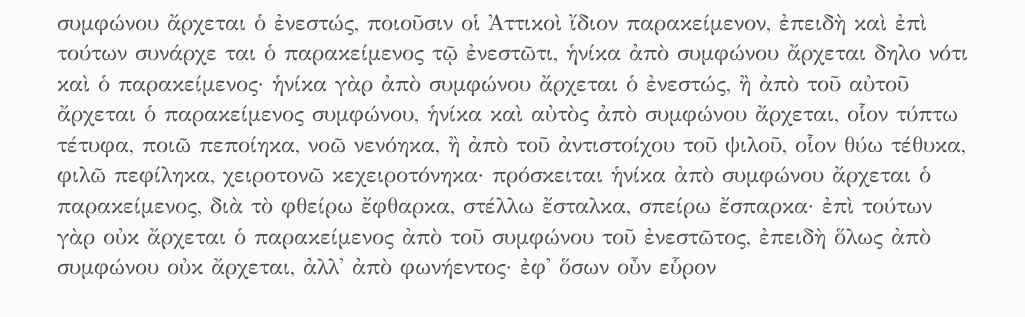συμφώνου ἄρχεται ὁ ἐνεστώς, ποιοῦσιν οἱ Ἀττικοὶ ἴδιον παρακείμενον, ἐπειδὴ καὶ ἐπὶ τούτων συνάρχε ται ὁ παρακείμενος τῷ ἐνεστῶτι, ἡνίκα ἀπὸ συμφώνου ἄρχεται δηλο νότι καὶ ὁ παρακείμενος· ἡνίκα γὰρ ἀπὸ συμφώνου ἄρχεται ὁ ἐνεστώς, ἢ ἀπὸ τοῦ αὐτοῦ ἄρχεται ὁ παρακείμενος συμφώνου, ἡνίκα καὶ αὐτὸς ἀπὸ συμφώνου ἄρχεται, οἷον τύπτω τέτυφα, ποιῶ πεποίηκα, νοῶ νενόηκα, ἢ ἀπὸ τοῦ ἀντιστοίχου τοῦ ψιλοῦ, οἷον θύω τέθυκα, φιλῶ πεφίληκα, χειροτονῶ κεχειροτόνηκα· πρόσκειται ἡνίκα ἀπὸ συμφώνου ἄρχεται ὁ παρακείμενος, διὰ τὸ φθείρω ἔφθαρκα, στέλλω ἔσταλκα, σπείρω ἔσπαρκα· ἐπὶ τούτων γὰρ οὐκ ἄρχεται ὁ παρακείμενος ἀπὸ τοῦ συμφώνου τοῦ ἐνεστῶτος, ἐπειδὴ ὅλως ἀπὸ συμφώνου οὐκ ἄρχεται, ἀλλ' ἀπὸ φωνήεντος· ἐφ' ὅσων οὖν εὗρον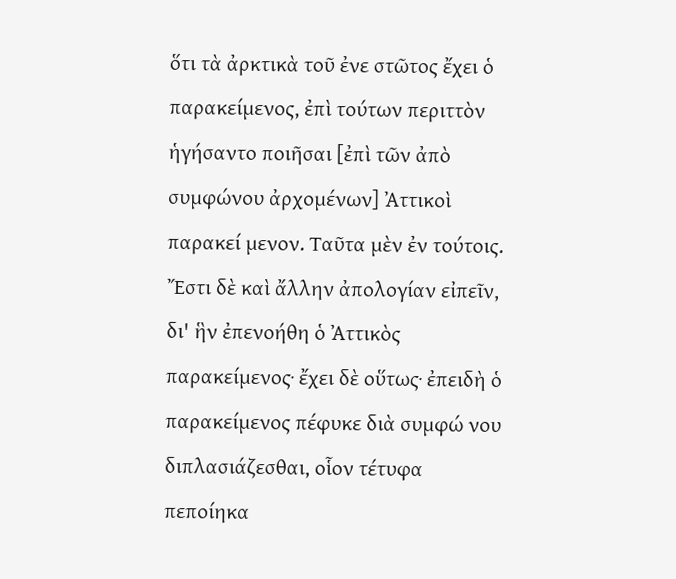ὅτι τὰ ἀρκτικὰ τοῦ ἐνε στῶτος ἔχει ὁ παρακείμενος, ἐπὶ τούτων περιττὸν ἡγήσαντο ποιῆσαι [ἐπὶ τῶν ἀπὸ συμφώνου ἀρχομένων] Ἀττικοὶ παρακεί μενον. Ταῦτα μὲν ἐν τούτοις. Ἔστι δὲ καὶ ἄλλην ἀπολογίαν εἰπεῖν, δι' ἣν ἐπενοήθη ὁ Ἀττικὸς παρακείμενος· ἔχει δὲ οὕτως· ἐπειδὴ ὁ παρακείμενος πέφυκε διὰ συμφώ νου διπλασιάζεσθαι, οἷον τέτυφα πεποίηκα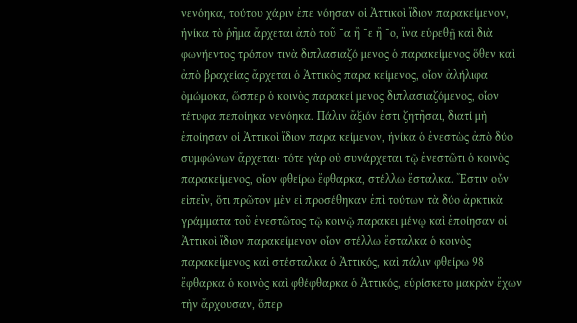νενόηκα, τούτου χάριν ἐπε νόησαν οἱ Ἀττικοὶ ἴδιον παρακείμενον, ἡνίκα τὸ ῥῆμα ἄρχεται ἀπὸ τοῦ ˉα ἢ ˉε ἢ ˉο, ἵνα εὑρεθῇ καὶ διὰ φωνήεντος τρόπον τινὰ διπλασιαζό μενος ὁ παρακείμενος ὅθεν καὶ ἀπὸ βραχείας ἄρχεται ὁ Ἀττικὸς παρα κείμενος, οἷον ἀλήλιφα ὀμώμοκα, ὥσπερ ὁ κοινὸς παρακεί μενος διπλασιαζόμενος, οἷον τέτυφα πεποίηκα νενόηκα. Πάλιν ἄξιόν ἐστι ζητῆσαι, διατί μὴ ἐποίησαν οἱ Ἀττικοὶ ἴδιον παρα κείμενον, ἡνίκα ὁ ἐνεστὼς ἀπὸ δύο συμφώνων ἄρχεται· τότε γὰρ οὐ συνάρχεται τῷ ἐνεστῶτι ὁ κοινὸς παρακείμενος, οἷον φθείρω ἔφθαρκα, στέλλω ἔσταλκα. Ἔστιν οὖν εἰπεῖν, ὅτι πρῶτον μὲν εἰ προσέθηκαν ἐπὶ τούτων τὰ δύο ἀρκτικὰ γράμματα τοῦ ἐνεστῶτος τῷ κοινῷ παρακει μένῳ καὶ ἐποίησαν οἱ Ἀττικοὶ ἴδιον παρακείμενον οἷον στέλλω ἔσταλκα ὁ κοινὸς παρακείμενος καὶ στέσταλκα ὁ Ἀττικός, καὶ πάλιν φθείρω 98 ἔφθαρκα ὁ κοινὸς καὶ φθέφθαρκα ὁ Ἀττικός, εὑρίσκετο μακρὰν ἔχων τὴν ἄρχουσαν, ὅπερ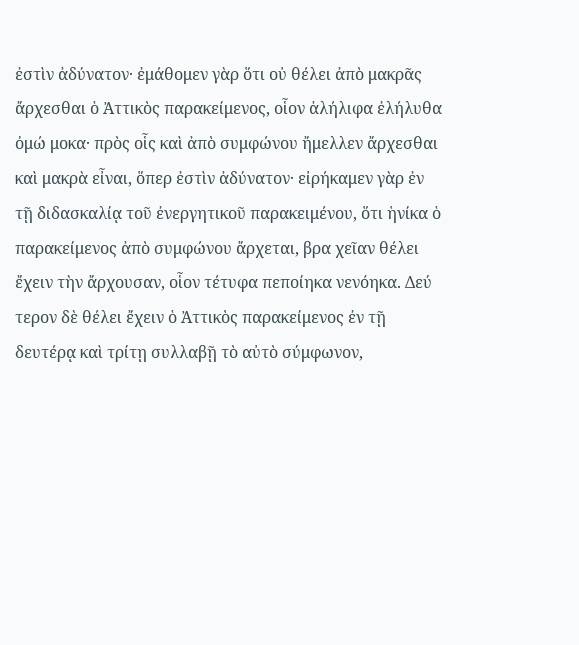ἐστὶν ἀδύνατον· ἐμάθομεν γὰρ ὅτι οὐ θέλει ἀπὸ μακρᾶς ἄρχεσθαι ὁ Ἀττικὸς παρακείμενος, οἷον ἀλήλιφα ἐλήλυθα ὀμώ μοκα· πρὸς οἷς καὶ ἀπὸ συμφώνου ἤμελλεν ἄρχεσθαι καὶ μακρὰ εἶναι, ὅπερ ἐστὶν ἀδύνατον· εἰρήκαμεν γὰρ ἐν τῇ διδασκαλίᾳ τοῦ ἐνεργητικοῦ παρακειμένου, ὅτι ἡνίκα ὁ παρακείμενος ἀπὸ συμφώνου ἄρχεται, βρα χεῖαν θέλει ἔχειν τὴν ἄρχουσαν, οἷον τέτυφα πεποίηκα νενόηκα. Δεύ τερον δὲ θέλει ἔχειν ὁ Ἀττικὸς παρακείμενος ἐν τῇ δευτέρᾳ καὶ τρίτῃ συλλαβῇ τὸ αὐτὸ σύμφωνον,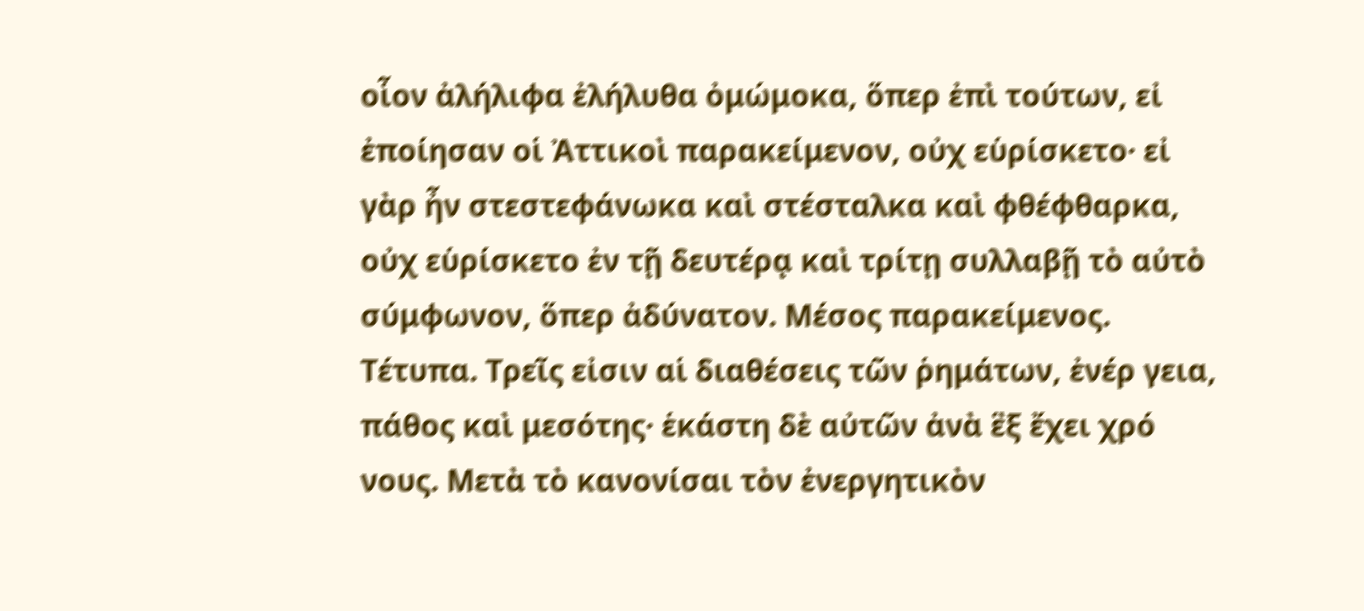οἷον ἀλήλιφα ἐλήλυθα ὀμώμοκα, ὅπερ ἐπὶ τούτων, εἰ ἐποίησαν οἱ Ἀττικοὶ παρακείμενον, οὐχ εὑρίσκετο· εἰ γὰρ ἦν στεστεφάνωκα καὶ στέσταλκα καὶ φθέφθαρκα, οὐχ εὑρίσκετο ἐν τῇ δευτέρᾳ καὶ τρίτῃ συλλαβῇ τὸ αὐτὸ σύμφωνον, ὅπερ ἀδύνατον. Μέσος παρακείμενος. Τέτυπα. Τρεῖς εἰσιν αἱ διαθέσεις τῶν ῥημάτων, ἐνέρ γεια, πάθος καὶ μεσότης· ἑκάστη δὲ αὐτῶν ἀνὰ ἓξ ἔχει χρό νους. Μετὰ τὸ κανονίσαι τὸν ἐνεργητικὸν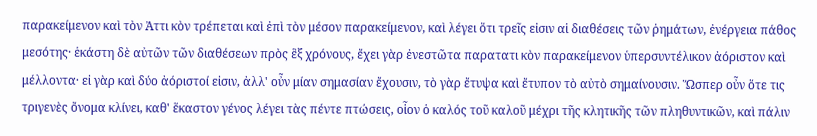παρακείμενον καὶ τὸν Ἀττι κὸν τρέπεται καὶ ἐπὶ τὸν μέσον παρακείμενον, καὶ λέγει ὅτι τρεῖς εἰσιν αἱ διαθέσεις τῶν ῥημάτων, ἐνέργεια πάθος μεσότης· ἑκάστη δὲ αὐτῶν τῶν διαθέσεων πρὸς ἓξ χρόνους, ἔχει γὰρ ἐνεστῶτα παρατατι κὸν παρακείμενον ὑπερσυντέλικον ἀόριστον καὶ μέλλοντα· εἰ γὰρ καὶ δύο ἀόριστοί εἰσιν, ἀλλ' οὖν μίαν σημασίαν ἔχουσιν, τὸ γὰρ ἔτυψα καὶ ἔτυπον τὸ αὐτὸ σημαίνουσιν. Ὥσπερ οὖν ὅτε τις τριγενὲς ὄνομα κλίνει, καθ' ἕκαστον γένος λέγει τὰς πέντε πτώσεις, οἷον ὁ καλός τοῦ καλοῦ μέχρι τῆς κλητικῆς τῶν πληθυντικῶν, καὶ πάλιν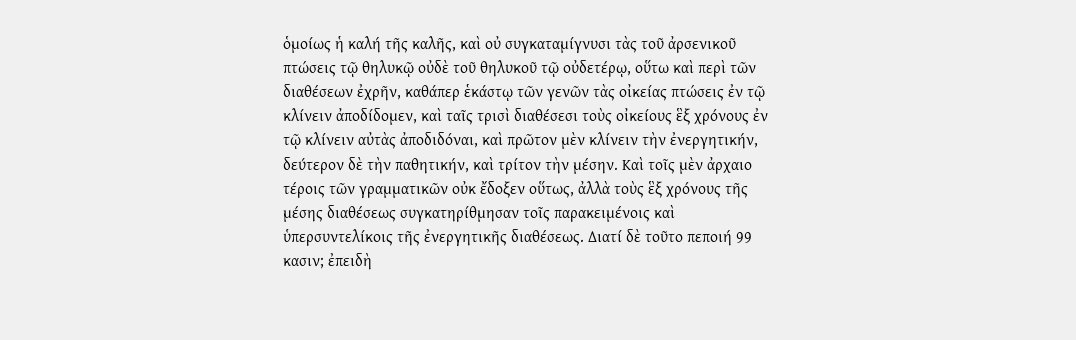ὁμοίως ἡ καλή τῆς καλῆς, καὶ οὐ συγκαταμίγνυσι τὰς τοῦ ἀρσενικοῦ πτώσεις τῷ θηλυκῷ οὐδὲ τοῦ θηλυκοῦ τῷ οὐδετέρῳ, οὕτω καὶ περὶ τῶν διαθέσεων ἐχρῆν, καθάπερ ἑκάστῳ τῶν γενῶν τὰς οἰκείας πτώσεις ἐν τῷ κλίνειν ἀποδίδομεν, καὶ ταῖς τρισὶ διαθέσεσι τοὺς οἰκείους ἓξ χρόνους ἐν τῷ κλίνειν αὐτὰς ἀποδιδόναι, καὶ πρῶτον μὲν κλίνειν τὴν ἐνεργητικήν, δεύτερον δὲ τὴν παθητικήν, καὶ τρίτον τὴν μέσην. Καὶ τοῖς μὲν ἀρχαιο τέροις τῶν γραμματικῶν οὐκ ἔδοξεν οὕτως, ἀλλὰ τοὺς ἓξ χρόνους τῆς μέσης διαθέσεως συγκατηρίθμησαν τοῖς παρακειμένοις καὶ ὑπερσυντελίκοις τῆς ἐνεργητικῆς διαθέσεως. Διατί δὲ τοῦτο πεποιή 99 κασιν; ἐπειδὴ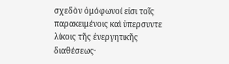σχεδὸν ὁμόφωνοί εἰσι τοῖς παρακειμένοις καὶ ὑπερσυντε λίκοις τῆς ἐνεργητικῆς διαθέσεως·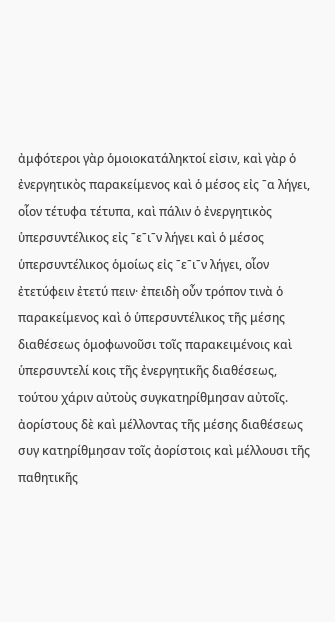ἀμφότεροι γὰρ ὁμοιοκατάληκτοί εἰσιν, καὶ γὰρ ὁ ἐνεργητικὸς παρακείμενος καὶ ὁ μέσος εἰς ˉα λήγει, οἷον τέτυφα τέτυπα, καὶ πάλιν ὁ ἐνεργητικὸς ὑπερσυντέλικος εἰς ˉεˉιˉν λήγει καὶ ὁ μέσος ὑπερσυντέλικος ὁμοίως εἰς ˉεˉιˉν λήγει, οἷον ἐτετύφειν ἐτετύ πειν· ἐπειδὴ οὖν τρόπον τινὰ ὁ παρακείμενος καὶ ὁ ὑπερσυντέλικος τῆς μέσης διαθέσεως ὁμοφωνοῦσι τοῖς παρακειμένοις καὶ ὑπερσυντελί κοις τῆς ἐνεργητικῆς διαθέσεως, τούτου χάριν αὐτοὺς συγκατηρίθμησαν αὐτοῖς. ἀορίστους δὲ καὶ μέλλοντας τῆς μέσης διαθέσεως συγ κατηρίθμησαν τοῖς ἀορίστοις καὶ μέλλουσι τῆς παθητικῆς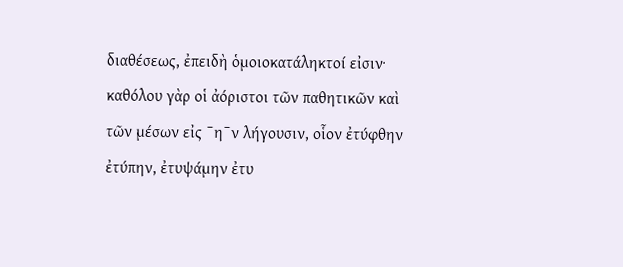διαθέσεως, ἐπειδὴ ὁμοιοκατάληκτοί εἰσιν· καθόλου γὰρ οἱ ἀόριστοι τῶν παθητικῶν καὶ τῶν μέσων εἰς ˉηˉν λήγουσιν, οἷον ἐτύφθην ἐτύπην, ἐτυψάμην ἐτυ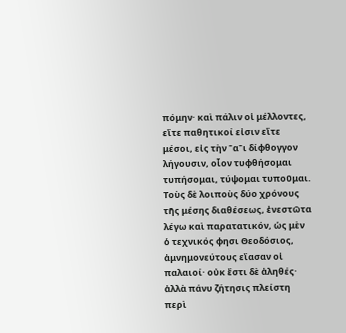πόμην· καὶ πάλιν οἱ μέλλοντες, εἴτε παθητικοί εἰσιν εἴτε μέσοι, εἰς τὴν ˉαˉι δίφθογγον λήγουσιν, οἷον τυφθήσομαι τυπήσομαι, τύψομαι τυποῦμαι. Τοὺς δὲ λοιποὺς δύο χρόνους τῆς μέσης διαθέσεως, ἐνεστῶτα λέγω καὶ παρατατικόν, ὡς μὲν ὁ τεχνικός φησι Θεοδόσιος, ἀμνημονεύτους εἴασαν οἱ παλαιοί· οὐκ ἔστι δὲ ἀληθές· ἀλλὰ πάνυ ζήτησις πλείστη περὶ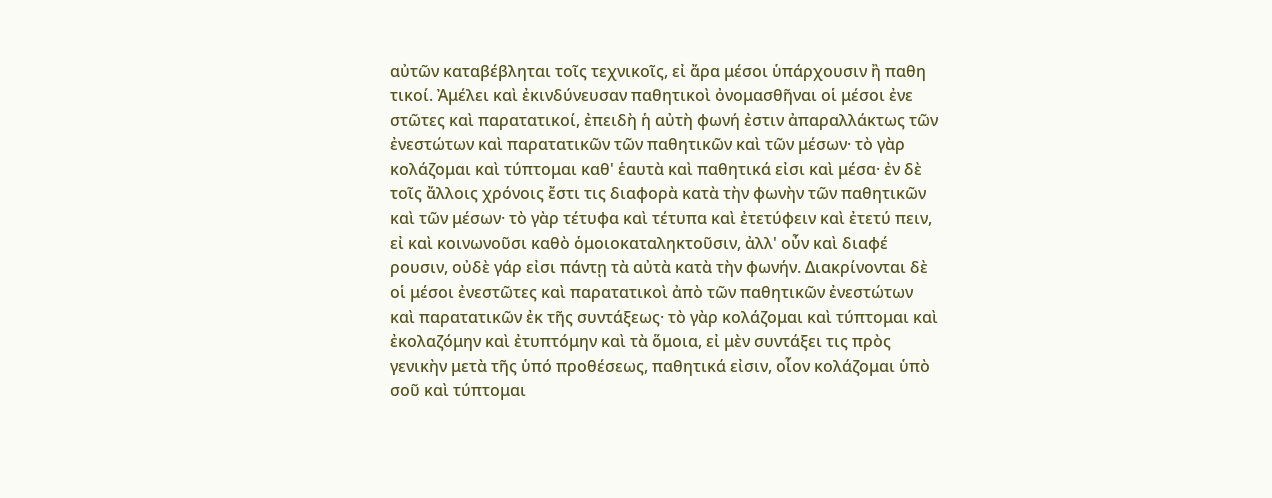αὐτῶν καταβέβληται τοῖς τεχνικοῖς, εἰ ἄρα μέσοι ὑπάρχουσιν ἢ παθη τικοί. Ἀμέλει καὶ ἐκινδύνευσαν παθητικοὶ ὀνομασθῆναι οἱ μέσοι ἐνε στῶτες καὶ παρατατικοί, ἐπειδὴ ἡ αὐτὴ φωνή ἐστιν ἀπαραλλάκτως τῶν ἐνεστώτων καὶ παρατατικῶν τῶν παθητικῶν καὶ τῶν μέσων· τὸ γὰρ κολάζομαι καὶ τύπτομαι καθ' ἑαυτὰ καὶ παθητικά εἰσι καὶ μέσα· ἐν δὲ τοῖς ἄλλοις χρόνοις ἔστι τις διαφορὰ κατὰ τὴν φωνὴν τῶν παθητικῶν καὶ τῶν μέσων· τὸ γὰρ τέτυφα καὶ τέτυπα καὶ ἐτετύφειν καὶ ἐτετύ πειν, εἰ καὶ κοινωνοῦσι καθὸ ὁμοιοκαταληκτοῦσιν, ἀλλ' οὖν καὶ διαφέ ρουσιν, οὐδὲ γάρ εἰσι πάντῃ τὰ αὐτὰ κατὰ τὴν φωνήν. Διακρίνονται δὲ οἱ μέσοι ἐνεστῶτες καὶ παρατατικοὶ ἀπὸ τῶν παθητικῶν ἐνεστώτων καὶ παρατατικῶν ἐκ τῆς συντάξεως· τὸ γὰρ κολάζομαι καὶ τύπτομαι καὶ ἐκολαζόμην καὶ ἐτυπτόμην καὶ τὰ ὅμοια, εἰ μὲν συντάξει τις πρὸς γενικὴν μετὰ τῆς ὑπό προθέσεως, παθητικά εἰσιν, οἷον κολάζομαι ὑπὸ σοῦ καὶ τύπτομαι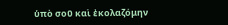ὑπὸ σοῦ καὶ ἐκολαζόμην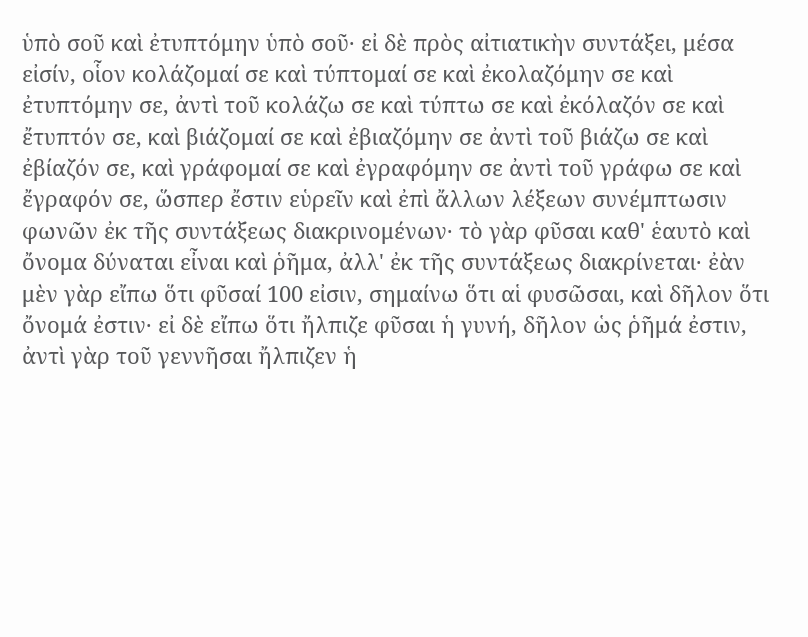ὑπὸ σοῦ καὶ ἐτυπτόμην ὑπὸ σοῦ· εἰ δὲ πρὸς αἰτιατικὴν συντάξει, μέσα εἰσίν, οἷον κολάζομαί σε καὶ τύπτομαί σε καὶ ἐκολαζόμην σε καὶ ἐτυπτόμην σε, ἀντὶ τοῦ κολάζω σε καὶ τύπτω σε καὶ ἐκόλαζόν σε καὶ ἔτυπτόν σε, καὶ βιάζομαί σε καὶ ἐβιαζόμην σε ἀντὶ τοῦ βιάζω σε καὶ ἐβίαζόν σε, καὶ γράφομαί σε καὶ ἐγραφόμην σε ἀντὶ τοῦ γράφω σε καὶ ἔγραφόν σε, ὥσπερ ἔστιν εὑρεῖν καὶ ἐπὶ ἄλλων λέξεων συνέμπτωσιν φωνῶν ἐκ τῆς συντάξεως διακρινομένων· τὸ γὰρ φῦσαι καθ' ἑαυτὸ καὶ ὄνομα δύναται εἶναι καὶ ῥῆμα, ἀλλ' ἐκ τῆς συντάξεως διακρίνεται· ἐὰν μὲν γὰρ εἴπω ὅτι φῦσαί 100 εἰσιν, σημαίνω ὅτι αἱ φυσῶσαι, καὶ δῆλον ὅτι ὄνομά ἐστιν· εἰ δὲ εἴπω ὅτι ἤλπιζε φῦσαι ἡ γυνή, δῆλον ὡς ῥῆμά ἐστιν, ἀντὶ γὰρ τοῦ γεννῆσαι ἤλπιζεν ἡ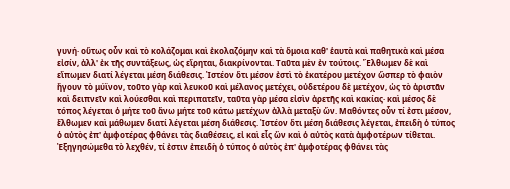γυνή· οὕτως οὖν καὶ τὸ κολάζομαι καὶ ἐκολαζόμην καὶ τὰ ὅμοια καθ' ἑαυτὰ καὶ παθητικὰ καὶ μέσα εἰσίν, ἀλλ' ἐκ τῆς συντάξεως, ὡς εἴρηται, διακρίνονται. Ταῦτα μὲν ἐν τούτοις. Ἔλθωμεν δὲ καὶ εἴπωμεν διατί λέγεται μέση διάθεσις. Ἰστέον ὅτι μέσον ἐστὶ τὸ ἑκατέρου μετέχον ὥσπερ τὸ φαιὸν ἤγουν τὸ μύϊνον, τοῦτο γὰρ καὶ λευκοῦ καὶ μέλανος μετέχει, οὐδετέρου δὲ μετέχον, ὡς τὸ ἀριστᾶν καὶ δειπνεῖν καὶ λούεσθαι καὶ περιπατεῖν, ταῦτα γὰρ μέσα εἰσὶν ἀρετῆς καὶ κακίας· καὶ μέσος δὲ τόπος λέγεται ὁ μήτε τοῦ ἄνω μήτε τοῦ κάτω μετέχων ἀλλὰ μεταξὺ ὤν. Μαθόντες οὖν τί ἐστι μέσον, ἔλθωμεν καὶ μάθωμεν διατί λέγεται μέση διάθεσις. Ἰστέον ὅτι μέση διάθεσις λέγεται, ἐπειδὴ ὁ τύπος ὁ αὐτὸς ἐπ' ἀμφοτέρας φθάνει τὰς διαθέσεις, εἰ καὶ εἷς ὢν καὶ ὁ αὐτὸς κατὰ ἀμφοτέρων τίθεται. Ἐξηγησώμεθα τὸ λεχθέν, τί ἐστιν ἐπειδὴ ὁ τύπος ὁ αὐτὸς ἐπ' ἀμφοτέρας φθάνει τὰς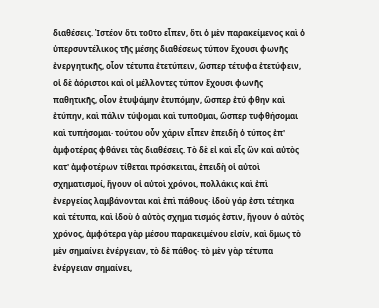διαθέσεις. Ἰστέον ὅτι τοῦτο εἶπεν, ὅτι ὁ μὲν παρακείμενος καὶ ὁ ὑπερσυντέλικος τῆς μέσης διαθέσεως τύπον ἔχουσι φωνῆς ἐνεργητικῆς, οἷον τέτυπα ἐτετύπειν, ὥσπερ τέτυφα ἐτετύφειν, οἱ δὲ ἀόριστοι καὶ οἱ μέλλοντες τύπον ἔχουσι φωνῆς παθητικῆς, οἷον ἐτυψάμην ἐτυπόμην, ὥσπερ ἐτύ φθην καὶ ἐτύπην, καὶ πάλιν τύψομαι καὶ τυποῦμαι, ὥσπερ τυφθήσομαι καὶ τυπήσομαι· τούτου οὖν χάριν εἶπεν ἐπειδὴ ὁ τύπος ἐπ' ἀμφοτέρας φθάνει τὰς διαθέσεις. Τὸ δὲ εἰ καὶ εἷς ὢν καὶ αὐτὸς κατ' ἀμφοτέρων τίθεται πρόσκειται, ἐπειδὴ οἱ αὐτοὶ σχηματισμοί, ἤγουν οἱ αὐτοὶ χρόνοι, πολλάκις καὶ ἐπὶ ἐνεργείας λαμβάνονται καὶ ἐπὶ πάθους· ἰδοὺ γάρ ἐστι τέτηκα καὶ τέτυπα, καὶ ἰδοὺ ὁ αὐτὸς σχημα τισμός ἐστιν, ἤγουν ὁ αὐτὸς χρόνος, ἀμφότερα γὰρ μέσου παρακειμένου εἰσίν, καὶ ὅμως τὸ μὲν σημαίνει ἐνέργειαν, τὸ δὲ πάθος· τὸ μὲν γὰρ τέτυπα ἐνέργειαν σημαίνει,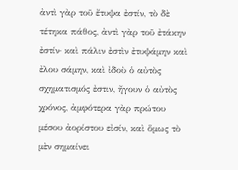ἀντὶ γὰρ τοῦ ἔτυψα ἐστίν, τὸ δὲ τέτηκα πάθος, ἀντὶ γὰρ τοῦ ἐτάκην ἐστίν· καὶ πάλιν ἐστὶν ἐτυψάμην καὶ ἐλου σάμην, καὶ ἰδοὺ ὁ αὐτὸς σχηματισμός ἐστιν, ἤγουν ὁ αὐτὸς χρόνος, ἀμφότερα γὰρ πρώτου μέσου ἀορίστου εἰσίν, καὶ ὅμως τὸ μὲν σημαίνει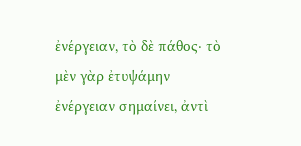ἐνέργειαν, τὸ δὲ πάθος· τὸ μὲν γὰρ ἐτυψάμην ἐνέργειαν σημαίνει, ἀντὶ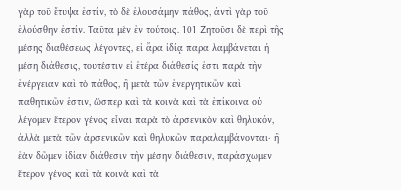γὰρ τοῦ ἔτυψα ἐστίν, τὸ δὲ ἐλουσάμην πάθος, ἀντὶ γὰρ τοῦ ἐλούσθην ἐστίν. Ταῦτα μὲν ἐν τούτοις. 101 Ζητοῦσι δὲ περὶ τῆς μέσης διαθέσεως λέγοντες, εἰ ἄρα ἰδίᾳ παρα λαμβάνεται ἡ μέση διάθεσις, τουτέστιν εἰ ἑτέρα διάθεσίς ἐστι παρὰ τὴν ἐνέργειαν καὶ τὸ πάθος, ἢ μετὰ τῶν ἐνεργητικῶν καὶ παθητικῶν ἐστιν, ὥσπερ καὶ τὰ κοινὰ καὶ τὰ ἐπίκοινα οὐ λέγομεν ἕτερον γένος εἶναι παρὰ τὸ ἀρσενικὸν καὶ θηλυκόν, ἀλλὰ μετὰ τῶν ἀρσενικῶν καὶ θηλυκῶν παραλαμβάνονται· ἢ ἐὰν δῶμεν ἰδίαν διάθεσιν τὴν μέσην διάθεσιν, παράσχωμεν ἕτερον γένος καὶ τὰ κοινὰ καὶ τὰ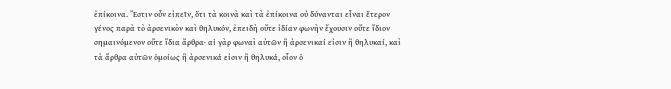ἐπίκοινα. Ἔστιν οὖν εἰπεῖν, ὅτι τὰ κοινὰ καὶ τὰ ἐπίκοινα οὐ δύνανται εἶναι ἕτερον γένος παρὰ τὸ ἀρσενικὸν καὶ θηλυκόν, ἐπειδὴ οὔτε ἰδίαν φωνὴν ἔχουσιν οὔτε ἴδιον σημαινόμενον οὔτε ἴδια ἄρθρα· αἱ γὰρ φωναὶ αὐτῶν ἢ ἀρσενικαί εἰσιν ἢ θηλυκαί, καὶ τὰ ἄρθρα αὐτῶν ὁμοίως ἢ ἀρσενικά εἰσιν ἢ θηλυκά, οἷον ὁ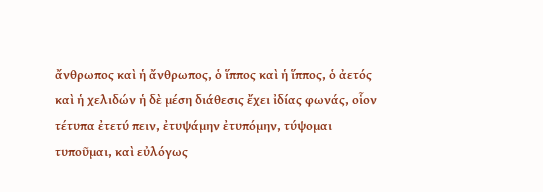ἄνθρωπος καὶ ἡ ἄνθρωπος, ὁ ἵππος καὶ ἡ ἵππος, ὁ ἀετός καὶ ἡ χελιδών ἡ δὲ μέση διάθεσις ἔχει ἰδίας φωνάς, οἷον τέτυπα ἐτετύ πειν, ἐτυψάμην ἐτυπόμην, τύψομαι τυποῦμαι, καὶ εὐλόγως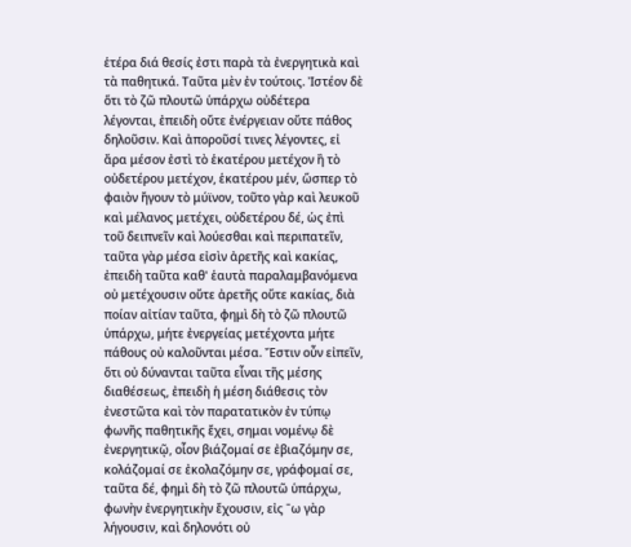ἑτέρα διά θεσίς ἐστι παρὰ τὰ ἐνεργητικὰ καὶ τὰ παθητικά. Ταῦτα μὲν ἐν τούτοις. Ἰστέον δὲ ὅτι τὸ ζῶ πλουτῶ ὑπάρχω οὐδέτερα λέγονται, ἐπειδὴ οὔτε ἐνέργειαν οὔτε πάθος δηλοῦσιν. Καὶ ἀποροῦσί τινες λέγοντες, εἰ ἄρα μέσον ἐστὶ τὸ ἑκατέρου μετέχον ἢ τὸ οὐδετέρου μετέχον, ἑκατέρου μέν, ὥσπερ τὸ φαιὸν ἤγουν τὸ μύϊνον, τοῦτο γὰρ καὶ λευκοῦ καὶ μέλανος μετέχει, οὐδετέρου δέ, ὡς ἐπὶ τοῦ δειπνεῖν καὶ λούεσθαι καὶ περιπατεῖν, ταῦτα γὰρ μέσα εἰσὶν ἀρετῆς καὶ κακίας, ἐπειδὴ ταῦτα καθ' ἑαυτὰ παραλαμβανόμενα οὐ μετέχουσιν οὔτε ἀρετῆς οὔτε κακίας, διὰ ποίαν αἰτίαν ταῦτα, φημὶ δὴ τὸ ζῶ πλουτῶ ὑπάρχω, μήτε ἐνεργείας μετέχοντα μήτε πάθους οὐ καλοῦνται μέσα. Ἔστιν οὖν εἰπεῖν, ὅτι οὐ δύνανται ταῦτα εἶναι τῆς μέσης διαθέσεως, ἐπειδὴ ἡ μέση διάθεσις τὸν ἐνεστῶτα καὶ τὸν παρατατικὸν ἐν τύπῳ φωνῆς παθητικῆς ἔχει, σημαι νομένῳ δὲ ἐνεργητικῷ, οἷον βιάζομαί σε ἐβιαζόμην σε, κολάζομαί σε ἐκολαζόμην σε, γράφομαί σε, ταῦτα δέ, φημὶ δὴ τὸ ζῶ πλουτῶ ὑπάρχω, φωνὴν ἐνεργητικὴν ἔχουσιν, εἰς ˉω γὰρ λήγουσιν, καὶ δηλονότι οὐ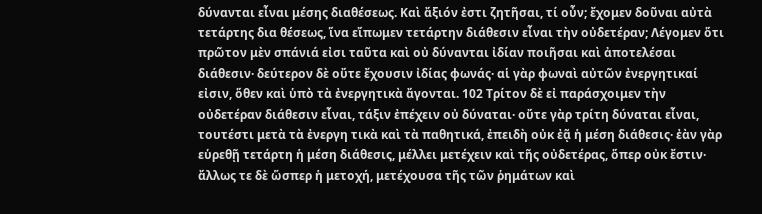δύνανται εἶναι μέσης διαθέσεως. Καὶ ἄξιόν ἐστι ζητῆσαι, τί οὖν; ἔχομεν δοῦναι αὐτὰ τετάρτης δια θέσεως, ἵνα εἴπωμεν τετάρτην διάθεσιν εἶναι τὴν οὐδετέραν; Λέγομεν ὅτι πρῶτον μὲν σπάνιά εἰσι ταῦτα καὶ οὐ δύνανται ἰδίαν ποιῆσαι καὶ ἀποτελέσαι διάθεσιν· δεύτερον δὲ οὔτε ἔχουσιν ἰδίας φωνάς· αἱ γὰρ φωναὶ αὐτῶν ἐνεργητικαί εἰσιν, ὅθεν καὶ ὑπὸ τὰ ἐνεργητικὰ ἄγονται. 102 Τρίτον δὲ εἰ παράσχοιμεν τὴν οὐδετέραν διάθεσιν εἶναι, τάξιν ἐπέχειν οὐ δύναται· οὔτε γὰρ τρίτη δύναται εἶναι, τουτέστι μετὰ τὰ ἐνεργη τικὰ καὶ τὰ παθητικά, ἐπειδὴ οὐκ ἐᾷ ἡ μέση διάθεσις· ἐὰν γὰρ εὑρεθῇ τετάρτη ἡ μέση διάθεσις, μέλλει μετέχειν καὶ τῆς οὐδετέρας, ὅπερ οὐκ ἔστιν· ἄλλως τε δὲ ὥσπερ ἡ μετοχή, μετέχουσα τῆς τῶν ῥημάτων καὶ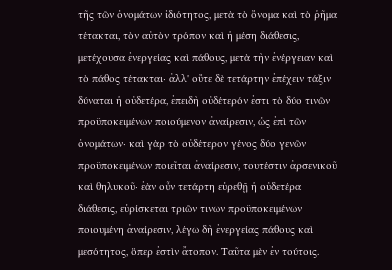τῆς τῶν ὀνομάτων ἰδιότητος, μετὰ τὸ ὄνομα καὶ τὸ ῥῆμα τέτακται, τὸν αὐτὸν τρόπον καὶ ἡ μέση διάθεσις, μετέχουσα ἐνεργείας καὶ πάθους, μετὰ τὴν ἐνέργειαν καὶ τὸ πάθος τέτακται· ἀλλ' οὔτε δὲ τετάρτην ἐπέχειν τάξιν δύναται ἡ οὐδετέρα, ἐπειδὴ οὐδέτερόν ἐστι τὸ δύο τινῶν προϋποκειμένων ποιούμενον ἀναίρεσιν, ὡς ἐπὶ τῶν ὀνομάτων· καὶ γὰρ τὸ οὐδέτερον γένος δύο γενῶν προϋποκειμένων ποιεῖται ἀναίρεσιν, τουτέστιν ἀρσενικοῦ καὶ θηλυκοῦ· ἐὰν οὖν τετάρτη εὑρεθῇ ἡ οὐδετέρα διάθεσις, εὑρίσκεται τριῶν τινων προϋποκειμένων ποιουμένη ἀναίρεσιν, λέγω δὴ ἐνεργείας πάθους καὶ μεσότητος, ὅπερ ἐστὶν ἄτοπον. Ταῦτα μὲν ἐν τούτοις.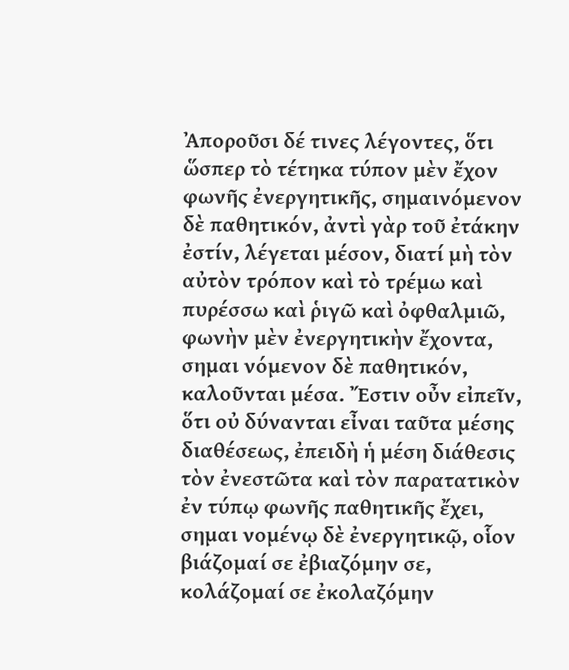Ἀποροῦσι δέ τινες λέγοντες, ὅτι ὥσπερ τὸ τέτηκα τύπον μὲν ἔχον φωνῆς ἐνεργητικῆς, σημαινόμενον δὲ παθητικόν, ἀντὶ γὰρ τοῦ ἐτάκην ἐστίν, λέγεται μέσον, διατί μὴ τὸν αὐτὸν τρόπον καὶ τὸ τρέμω καὶ πυρέσσω καὶ ῥιγῶ καὶ ὀφθαλμιῶ, φωνὴν μὲν ἐνεργητικὴν ἔχοντα, σημαι νόμενον δὲ παθητικόν, καλοῦνται μέσα. Ἔστιν οὖν εἰπεῖν, ὅτι οὐ δύνανται εἶναι ταῦτα μέσης διαθέσεως, ἐπειδὴ ἡ μέση διάθεσις τὸν ἐνεστῶτα καὶ τὸν παρατατικὸν ἐν τύπῳ φωνῆς παθητικῆς ἔχει, σημαι νομένῳ δὲ ἐνεργητικῷ, οἷον βιάζομαί σε ἐβιαζόμην σε, κολάζομαί σε ἐκολαζόμην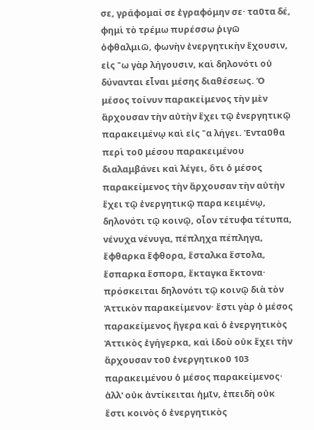σε, γράφομαί σε ἐγραφόμην σε· ταῦτα δέ, φημὶ τὸ τρέμω πυρέσσω ῥιγῶ ὀφθαλμιῶ, φωνὴν ἐνεργητικὴν ἔχουσιν, εἰς ˉω γὰρ λήγουσιν, καὶ δηλονότι οὐ δύνανται εἶναι μέσης διαθέσεως. Ὁ μέσος τοίνυν παρακείμενος τὴν μὲν ἄρχουσαν τὴν αὐτὴν ἔχει τῷ ἐνεργητικῷ παρακειμένῳ καὶ εἰς ˉα λήγει. Ἐνταῦθα περὶ τοῦ μέσου παρακειμένου διαλαμβάνει καὶ λέγει, ὅτι ὁ μέσος παρακείμενος τὴν ἄρχουσαν τὴν αὐτὴν ἔχει τῷ ἐνεργητικῷ παρα κειμένῳ, δηλονότι τῷ κοινῷ, οἷον τέτυφα τέτυπα, νένυχα νένυγα, πέπληχα πέπληγα, ἔφθαρκα ἔφθορα, ἔσταλκα ἔστολα, ἔσπαρκα ἔσπορα, ἔκταγκα ἔκτονα· πρόσκειται δηλονότι τῷ κοινῷ διὰ τὸν Ἀττικὸν παρακείμενον· ἔστι γὰρ ὁ μέσος παρακείμενος ἤγερα καὶ ὁ ἐνεργητικὸς Ἀττικὸς ἐγήγερκα, καὶ ἰδοὺ οὐκ ἔχει τὴν ἄρχουσαν τοῦ ἐνεργητικοῦ 103 παρακειμένου ὁ μέσος παρακείμενος· ἀλλ' οὐκ ἀντίκειται ἡμῖν, ἐπειδὴ οὐκ ἔστι κοινὸς ὁ ἐνεργητικὸς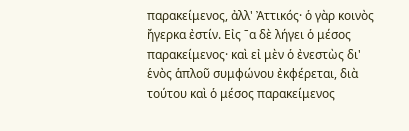παρακείμενος, ἀλλ' Ἀττικός· ὁ γὰρ κοινὸς ἤγερκα ἐστίν. Εἰς ˉα δὲ λήγει ὁ μέσος παρακείμενος· καὶ εἰ μὲν ὁ ἐνεστὼς δι' ἑνὸς ἁπλοῦ συμφώνου ἐκφέρεται, διὰ τούτου καὶ ὁ μέσος παρακείμενος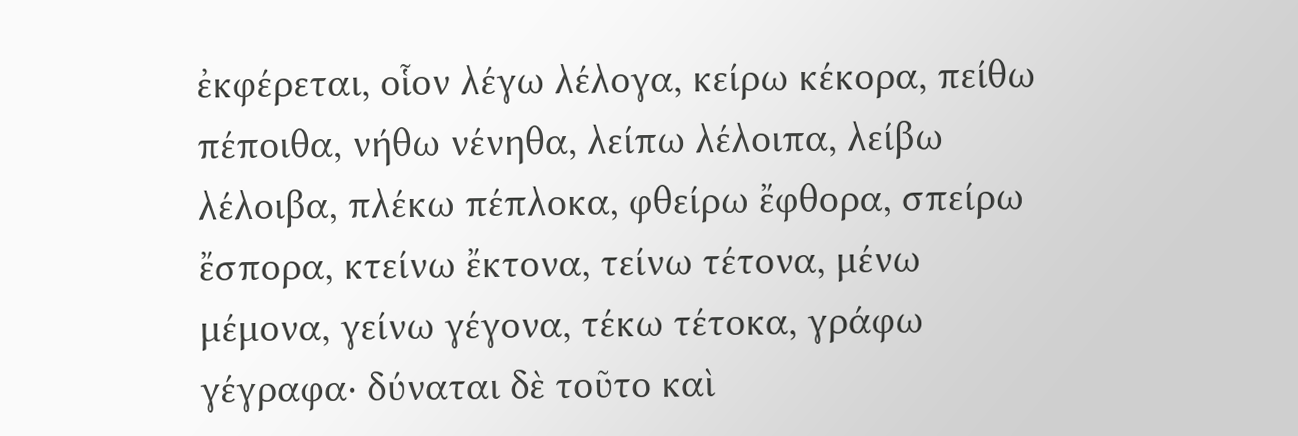ἐκφέρεται, οἷον λέγω λέλογα, κείρω κέκορα, πείθω πέποιθα, νήθω νένηθα, λείπω λέλοιπα, λείβω λέλοιβα, πλέκω πέπλοκα, φθείρω ἔφθορα, σπείρω ἔσπορα, κτείνω ἔκτονα, τείνω τέτονα, μένω μέμονα, γείνω γέγονα, τέκω τέτοκα, γράφω γέγραφα· δύναται δὲ τοῦτο καὶ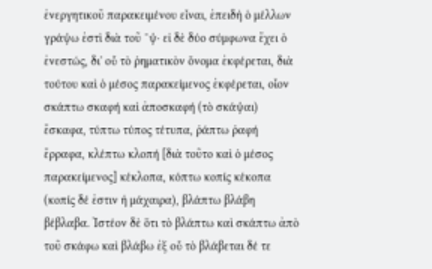ἐνεργητικοῦ παρακειμένου εἶναι, ἐπειδὴ ὁ μέλλων γράψω ἐστὶ διὰ τοῦ ˉψ· εἰ δὲ δύο σύμφωνα ἔχει ὁ ἐνεστώς, δι' οὗ τὸ ῥηματικὸν ὄνομα ἐκφέρεται, διὰ τούτου καὶ ὁ μέσος παρακείμενος ἐκφέρεται, οἷον σκάπτω σκαφή καὶ ἀποσκαφή (τὸ σκάψαι) ἔσκαφα, τύπτω τύπος τέτυπα, ῥάπτω ῥαφή ἔρραφα, κλέπτω κλοπή [διὰ τοῦτο καὶ ὁ μέσος παρακείμενος] κέκλοπα, κόπτω κοπίς κέκοπα (κοπίς δέ ἐστιν ἡ μάχαιρα), βλάπτω βλάβη βέβλαβα. Ἰστέον δὲ ὅτι τὸ βλάπτω καὶ σκάπτω ἀπὸ τοῦ σκάφω καὶ βλάβω ἐξ οὗ τὸ βλάβεται δέ τε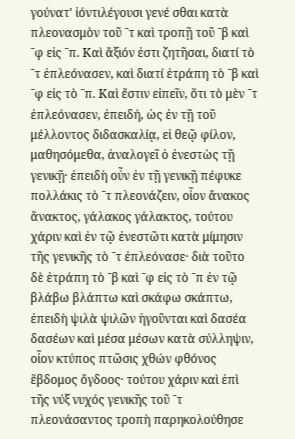γούνατ' ἰόντιλέγουσι γενέ σθαι κατὰ πλεονασμὸν τοῦ ˉτ καὶ τροπῇ τοῦ ˉβ καὶ ˉφ εἰς ˉπ. Καὶ ἄξιόν ἐστι ζητῆσαι, διατί τὸ ˉτ ἐπλεόνασεν, καὶ διατί ἐτράπη τὸ ˉβ καὶ ˉφ εἰς τὸ ˉπ. Καὶ ἔστιν εἰπεῖν, ὅτι τὸ μὲν ˉτ ἐπλεόνασεν, ἐπειδή, ὡς ἐν τῇ τοῦ μέλλοντος διδασκαλίᾳ, εἰ θεῷ φίλον, μαθησόμεθα, ἀναλογεῖ ὁ ἐνεστὼς τῇ γενικῇ· ἐπειδὴ οὖν ἐν τῇ γενικῇ πέφυκε πολλάκις τὸ ˉτ πλεονάζειν, οἷον ἄνακος ἄνακτος, γάλακος γάλακτος, τούτου χάριν καὶ ἐν τῷ ἐνεστῶτι κατὰ μίμησιν τῆς γενικῆς τὸ ˉτ ἐπλεόνασε· διὰ τοῦτο δὲ ἐτράπη τὸ ˉβ καὶ ˉφ εἰς τὸ ˉπ ἐν τῷ βλάβω βλάπτω καὶ σκάφω σκάπτω, ἐπειδὴ ψιλὰ ψιλῶν ἡγοῦνται καὶ δασέα δασέων καὶ μέσα μέσων κατὰ σύλληψιν, οἷον κτύπος πτῶσις χθών φθόνος ἕβδομος ὄγδοος· τούτου χάριν καὶ ἐπὶ τῆς νύξ νυχός γενικῆς τοῦ ˉτ πλεονάσαντος τροπὴ παρηκολούθησε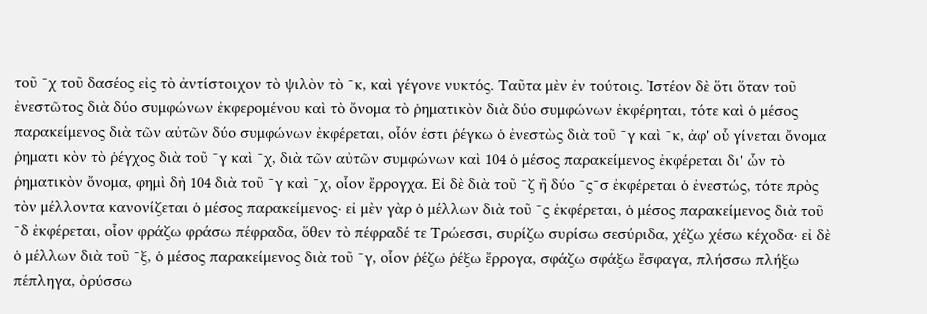τοῦ ˉχ τοῦ δασέος εἰς τὸ ἀντίστοιχον τὸ ψιλὸν τὸ ˉκ, καὶ γέγονε νυκτός. Ταῦτα μὲν ἐν τούτοις. Ἰστέον δὲ ὅτι ὅταν τοῦ ἐνεστῶτος διὰ δύο συμφώνων ἐκφερομένου καὶ τὸ ὄνομα τὸ ῥηματικὸν διὰ δύο συμφώνων ἐκφέρηται, τότε καὶ ὁ μέσος παρακείμενος διὰ τῶν αὐτῶν δύο συμφώνων ἐκφέρεται, οἷόν ἐστι ῥέγκω ὁ ἐνεστὼς διὰ τοῦ ˉγ καὶ ˉκ, ἀφ' οὗ γίνεται ὄνομα ῥηματι κὸν τὸ ῥέγχος διὰ τοῦ ˉγ καὶ ˉχ, διὰ τῶν αὐτῶν συμφώνων καὶ 104 ὁ μέσος παρακείμενος ἐκφέρεται δι' ὧν τὸ ῥηματικὸν ὄνομα, φημὶ δὴ 104 διὰ τοῦ ˉγ καὶ ˉχ, οἷον ἔρρογχα. Εἰ δὲ διὰ τοῦ ˉζ ἢ δύο ˉςˉσ ἐκφέρεται ὁ ἐνεστώς, τότε πρὸς τὸν μέλλοντα κανονίζεται ὁ μέσος παρακείμενος· εἰ μὲν γὰρ ὁ μέλλων διὰ τοῦ ˉς ἐκφέρεται, ὁ μέσος παρακείμενος διὰ τοῦ ˉδ ἐκφέρεται, οἷον φράζω φράσω πέφραδα, ὅθεν τὸ πέφραδέ τε Τρώεσσι, συρίζω συρίσω σεσύριδα, χέζω χέσω κέχοδα· εἰ δὲ ὁ μέλλων διὰ τοῦ ˉξ, ὁ μέσος παρακείμενος διὰ τοῦ ˉγ, οἷον ῥέζω ῥέξω ἔρρογα, σφάζω σφάξω ἔσφαγα, πλήσσω πλήξω πέπληγα, ὀρύσσω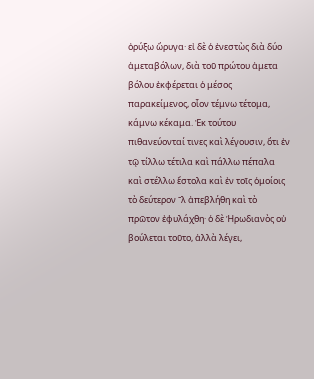ὀρύξω ὤρυγα· εἰ δὲ ὁ ἐνεστὼς διὰ δύο ἀμεταβόλων, διὰ τοῦ πρώτου ἀμετα βόλου ἐκφέρεται ὁ μέσος παρακείμενος, οἷον τέμνω τέτομα, κάμνω κέκαμα. Ἐκ τούτου πιθανεύονταί τινες καὶ λέγουσιν, ὅτι ἐν τῷ τίλλω τέτιλα καὶ πάλλω πέπαλα καὶ στέλλω ἔστολα καὶ ἐν τοῖς ὁμοίοις τὸ δεύτερον ˉλ ἀπεβλήθη καὶ τὸ πρῶτον ἐφυλάχθη· ὁ δὲ Ἡρωδιανὸς οὐ βούλεται τοῦτο, ἀλλὰ λέγει,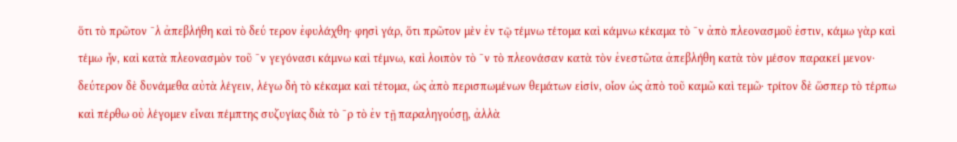ὅτι τὸ πρῶτον ˉλ ἀπεβλήθη καὶ τὸ δεύ τερον ἐφυλάχθη· φησὶ γάρ, ὅτι πρῶτον μὲν ἐν τῷ τέμνω τέτομα καὶ κάμνω κέκαμα τὸ ˉν ἀπὸ πλεονασμοῦ ἐστιν, κάμω γὰρ καὶ τέμω ἦν, καὶ κατὰ πλεονασμὸν τοῦ ˉν γεγόνασι κάμνω καὶ τέμνω, καὶ λοιπὸν τὸ ˉν τὸ πλεονάσαν κατὰ τὸν ἐνεστῶτα ἀπεβλήθη κατὰ τὸν μέσον παρακεί μενον· δεύτερον δὲ δυνάμεθα αὐτὰ λέγειν, λέγω δὴ τὸ κέκαμα καὶ τέτομα, ὡς ἀπὸ περισπωμένων θεμάτων εἰσίν, οἷον ὡς ἀπὸ τοῦ καμῶ καὶ τεμῶ· τρίτον δὲ ὥσπερ τὸ τέρπω καὶ πέρθω οὐ λέγομεν εἶναι πέμπτης συζυγίας διὰ τὸ ˉρ τὸ ἐν τῇ παραληγούσῃ, ἀλλὰ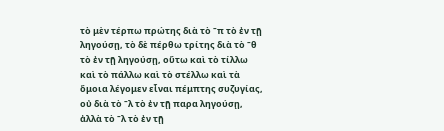τὸ μὲν τέρπω πρώτης διὰ τὸ ˉπ τὸ ἐν τῇ ληγούσῃ, τὸ δὲ πέρθω τρίτης διὰ τὸ ˉθ τὸ ἐν τῇ ληγούσῃ, οὕτω καὶ τὸ τίλλω καὶ τὸ πάλλω καὶ τὸ στέλλω καὶ τὰ ὅμοια λέγομεν εἶναι πέμπτης συζυγίας, οὐ διὰ τὸ ˉλ τὸ ἐν τῇ παρα ληγούσῃ, ἀλλὰ τὸ ˉλ τὸ ἐν τῇ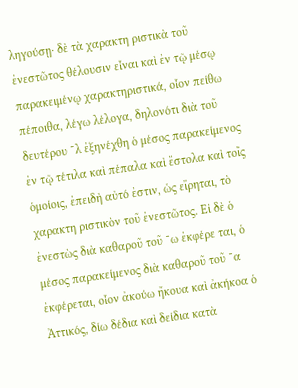ληγούσῃ· δὲ τὰ χαρακτη ριστικὰ τοῦ ἐνεστῶτος θέλουσιν εἶναι καὶ ἐν τῷ μέσῳ παρακειμένῳ χαρακτηριστικά, οἷον πείθω πέποιθα, λέγω λέλογα, δηλονότι διὰ τοῦ δευτέρου ˉλ ἐξηνέχθη ὁ μέσος παρακείμενος ἐν τῷ τέτιλα καὶ πέπαλα καὶ ἔστολα καὶ τοῖς ὁμοίοις, ἐπειδὴ αὐτό ἐστιν, ὡς εἴρηται, τὸ χαρακτη ριστικὸν τοῦ ἐνεστῶτος. Εἰ δὲ ὁ ἐνεστὼς διὰ καθαροῦ τοῦ ˉω ἐκφέρε ται, ὁ μέσος παρακείμενος διὰ καθαροῦ τοῦ ˉα ἐκφέρεται, οἷον ἀκούω ἤκουα καὶ ἀκήκοα ὁ Ἀττικός, δίω δέδια καὶ δείδια κατὰ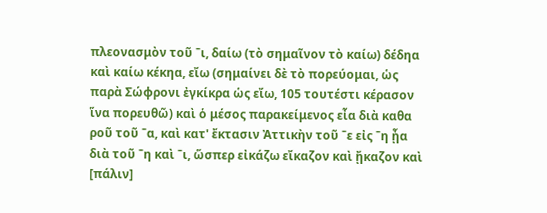πλεονασμὸν τοῦ ˉι, δαίω (τὸ σημαῖνον τὸ καίω) δέδηα καὶ καίω κέκηα, εἴω (σημαίνει δὲ τὸ πορεύομαι, ὡς παρὰ Σώφρονι ἐγκίκρα ὡς εἴω, 105 τουτέστι κέρασον ἵνα πορευθῶ) καὶ ὁ μέσος παρακείμενος εἶα διὰ καθα ροῦ τοῦ ˉα, καὶ κατ' ἔκτασιν Ἀττικὴν τοῦ ˉε εἰς ˉη ᾖα διὰ τοῦ ˉη καὶ ˉι, ὥσπερ εἰκάζω εἴκαζον καὶ ᾔκαζον καὶ [πάλιν]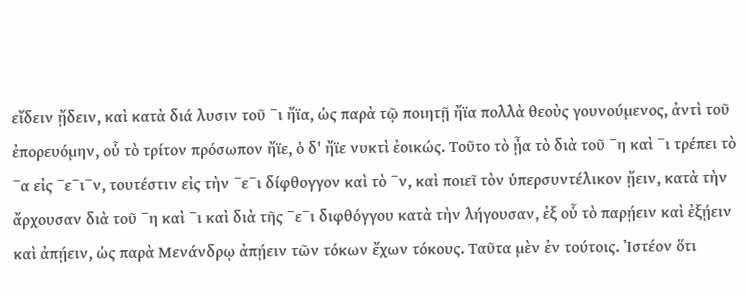εἴδειν ᾔδειν, καὶ κατὰ διά λυσιν τοῦ ˉι ἤϊα, ὡς παρὰ τῷ ποιητῇ ἤϊα πολλὰ θεοὺς γουνούμενος, ἀντὶ τοῦ ἐπορευόμην, οὗ τὸ τρίτον πρόσωπον ἤϊε, ὁ δ' ἤϊε νυκτὶ ἐοικώς. Τοῦτο τὸ ᾖα τὸ διὰ τοῦ ˉη καὶ ˉι τρέπει τὸ ˉα εἰς ˉεˉιˉν, τουτέστιν εἰς τὴν ˉεˉι δίφθογγον καὶ τὸ ˉν, καὶ ποιεῖ τὸν ὑπερσυντέλικον ᾔειν, κατὰ τὴν ἄρχουσαν διὰ τοῦ ˉη καὶ ˉι καὶ διὰ τῆς ˉεˉι διφθόγγου κατὰ τὴν λήγουσαν, ἐξ οὗ τὸ παρῄειν καὶ ἐξῄειν καὶ ἀπῄειν, ὡς παρὰ Μενάνδρῳ ἀπῄειν τῶν τόκων ἔχων τόκους. Ταῦτα μὲν ἐν τούτοις. Ἰστέον ὅτι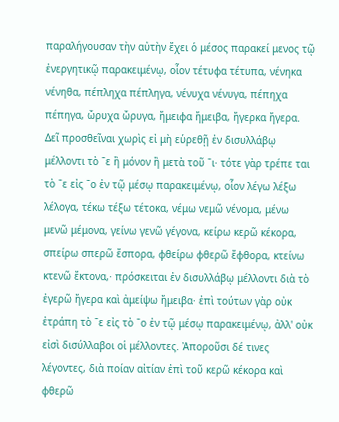παραλήγουσαν τὴν αὐτὴν ἔχει ὁ μέσος παρακεί μενος τῷ ἐνεργητικῷ παρακειμένῳ, οἷον τέτυφα τέτυπα, νένηκα νένηθα, πέπληχα πέπληγα, νένυχα νένυγα, πέπηχα πέπηγα, ὤρυχα ὤρυγα, ἤμειφα ἤμειβα, ἤγερκα ἤγερα. Δεῖ προσθεῖναι χωρὶς εἰ μὴ εὑρεθῇ ἐν δισυλλάβῳ μέλλοντι τὸ ˉε ἢ μόνον ἢ μετὰ τοῦ ˉι· τότε γὰρ τρέπε ται τὸ ˉε εἰς ˉο ἐν τῷ μέσῳ παρακειμένῳ, οἷον λέγω λέξω λέλογα, τέκω τέξω τέτοκα, νέμω νεμῶ νένομα, μένω μενῶ μέμονα, γείνω γενῶ γέγονα, κείρω κερῶ κέκορα, σπείρω σπερῶ ἔσπορα, φθείρω φθερῶ ἔφθορα, κτείνω κτενῶ ἔκτονα,· πρόσκειται ἐν δισυλλάβῳ μέλλοντι διὰ τὸ ἐγερῶ ἤγερα καὶ ἀμείψω ἤμειβα· ἐπὶ τούτων γὰρ οὐκ ἐτράπη τὸ ˉε εἰς τὸ ˉο ἐν τῷ μέσῳ παρακειμένῳ, ἀλλ' οὐκ εἰσὶ δισύλλαβοι οἱ μέλλοντες. Ἀποροῦσι δέ τινες λέγοντες, διὰ ποίαν αἰτίαν ἐπὶ τοῦ κερῶ κέκορα καὶ φθερῶ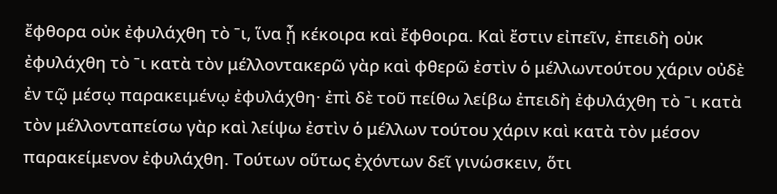ἔφθορα οὐκ ἐφυλάχθη τὸ ˉι, ἵνα ᾖ κέκοιρα καὶ ἔφθοιρα. Καὶ ἔστιν εἰπεῖν, ἐπειδὴ οὐκ ἐφυλάχθη τὸ ˉι κατὰ τὸν μέλλοντακερῶ γὰρ καὶ φθερῶ ἐστὶν ὁ μέλλωντούτου χάριν οὐδὲ ἐν τῷ μέσῳ παρακειμένῳ ἐφυλάχθη· ἐπὶ δὲ τοῦ πείθω λείβω ἐπειδὴ ἐφυλάχθη τὸ ˉι κατὰ τὸν μέλλονταπείσω γὰρ καὶ λείψω ἐστὶν ὁ μέλλων τούτου χάριν καὶ κατὰ τὸν μέσον παρακείμενον ἐφυλάχθη. Τούτων οὕτως ἐχόντων δεῖ γινώσκειν, ὅτι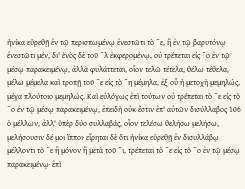ἡνίκα εὑρεθῇ ἐν τῷ περισπωμένῳ ἐνεστῶτι τὸ ˉε, ἢ ἐν τῷ βαρυτόνῳ ἐνεστῶτι μέν, δι' ἑνὸς δὲ τοῦ ˉλ ἐκφερομένῳ, οὐ τρέπεται εἰς ˉο ἐν τῷ μέσῳ παρακειμένῳ, ἀλλὰ φυλάττεται, οἷον τελῶ τέτελα, θέλω τέθελα, μέλω μέμελα καὶ τροπῇ τοῦ ˉε εἰς τὸ ˉη μέμηλα, ἐξ οὗ ἡ μετοχὴ μεμηλώς, μέγα πλούτοιο μεμηλώς. Καὶ εὐλόγως ἐπὶ τούτων οὐ τρέπεται τὸ ˉε εἰς τὸ ˉο ἐν τῷ μέσῳ παρακειμένῳ, ἐπειδὴ οὐκ ἔστιν ἐπ' αὐτῶν δισύλλαβος 106 ὁ μέλλων, ἀλλ' ὑπὲρ δύο συλλαβάς, οἷον τελέσω θελήσω μελήσω, μελήσουσιν δέ μοι ἵπποι· εἴρηται δὲ ὅτι ἡνίκα εὑρεθῇ ἐν δισυλλάβῳ μέλλοντι τὸ ˉε ἢ μόνον ἢ μετὰ τοῦ ˉι, τρέπεται τὸ ˉε εἰς τὸ ˉο ἐν τῷ μέσῳ παρακειμένῳ· ἐπὶ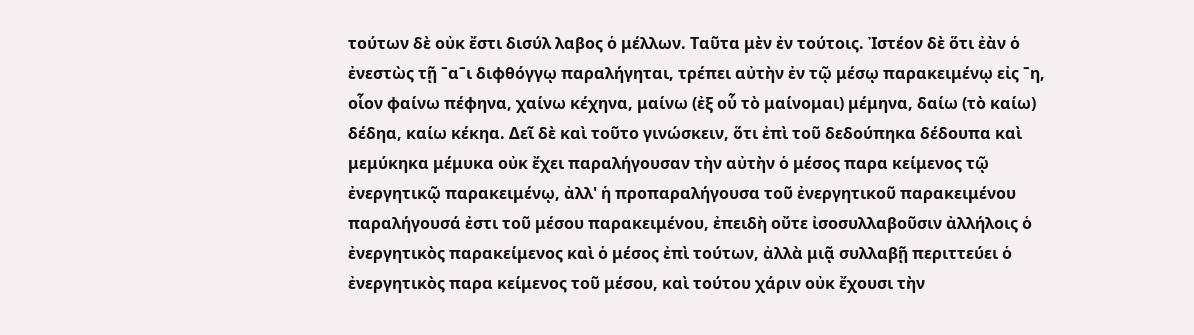τούτων δὲ οὐκ ἔστι δισύλ λαβος ὁ μέλλων. Ταῦτα μὲν ἐν τούτοις. Ἰστέον δὲ ὅτι ἐὰν ὁ ἐνεστὼς τῇ ˉαˉι διφθόγγῳ παραλήγηται, τρέπει αὐτὴν ἐν τῷ μέσῳ παρακειμένῳ εἰς ˉη, οἷον φαίνω πέφηνα, χαίνω κέχηνα, μαίνω (ἐξ οὗ τὸ μαίνομαι) μέμηνα, δαίω (τὸ καίω) δέδηα, καίω κέκηα. Δεῖ δὲ καὶ τοῦτο γινώσκειν, ὅτι ἐπὶ τοῦ δεδούπηκα δέδουπα καὶ μεμύκηκα μέμυκα οὐκ ἔχει παραλήγουσαν τὴν αὐτὴν ὁ μέσος παρα κείμενος τῷ ἐνεργητικῷ παρακειμένῳ, ἀλλ' ἡ προπαραλήγουσα τοῦ ἐνεργητικοῦ παρακειμένου παραλήγουσά ἐστι τοῦ μέσου παρακειμένου, ἐπειδὴ οὔτε ἰσοσυλλαβοῦσιν ἀλλήλοις ὁ ἐνεργητικὸς παρακείμενος καὶ ὁ μέσος ἐπὶ τούτων, ἀλλὰ μιᾷ συλλαβῇ περιττεύει ὁ ἐνεργητικὸς παρα κείμενος τοῦ μέσου, καὶ τούτου χάριν οὐκ ἔχουσι τὴν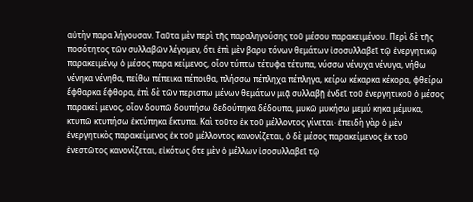αὐτὴν παρα λήγουσαν. Ταῦτα μὲν περὶ τῆς παραληγούσης τοῦ μέσου παρακειμένου. Περὶ δὲ τῆς ποσότητος τῶν συλλαβῶν λέγομεν, ὅτι ἐπὶ μὲν βαρυ τόνων θεμάτων ἰσοσυλλαβεῖ τῷ ἐνεργητικῷ παρακειμένῳ ὁ μέσος παρα κείμενος, οἷον τύπτω τέτυφα τέτυπα, νύσσω νένυχα νένυγα, νήθω νένηκα νένηθα, πείθω πέπεικα πέποιθα, πλήσσω πέπληχα πέπληγα, κείρω κέκαρκα κέκορα, φθείρω ἔφθαρκα ἔφθορα, ἐπὶ δὲ τῶν περισπω μένων θεμάτων μιᾷ συλλαβῇ ἐνδεῖ τοῦ ἐνεργητικοῦ ὁ μέσος παρακεί μενος, οἷον δουπῶ δουπήσω δεδούπηκα δέδουπα, μυκῶ μυκήσω μεμύ κηκα μέμυκα, κτυπῶ κτυπήσω ἐκτύπηκα ἔκτυπα. Καὶ τοῦτο ἐκ τοῦ μέλλοντος γίνεται· ἐπειδὴ γὰρ ὁ μὲν ἐνεργητικὸς παρακείμενος ἐκ τοῦ μέλλοντος κανονίζεται, ὁ δὲ μέσος παρακείμενος ἐκ τοῦ ἐνεστῶτος κανονίζεται, εἰκότως ὅτε μὲν ὁ μέλλων ἰσοσυλλαβεῖ τῷ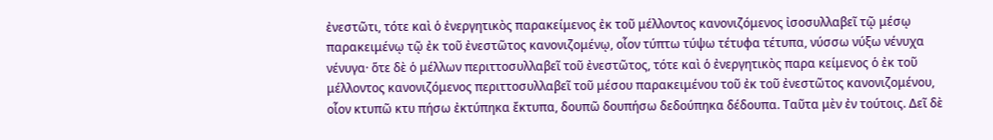ἐνεστῶτι, τότε καὶ ὁ ἐνεργητικὸς παρακείμενος ἐκ τοῦ μέλλοντος κανονιζόμενος ἰσοσυλλαβεῖ τῷ μέσῳ παρακειμένῳ τῷ ἐκ τοῦ ἐνεστῶτος κανονιζομένῳ, οἷον τύπτω τύψω τέτυφα τέτυπα, νύσσω νύξω νένυχα νένυγα· ὅτε δὲ ὁ μέλλων περιττοσυλλαβεῖ τοῦ ἐνεστῶτος, τότε καὶ ὁ ἐνεργητικὸς παρα κείμενος ὁ ἐκ τοῦ μέλλοντος κανονιζόμενος περιττοσυλλαβεῖ τοῦ μέσου παρακειμένου τοῦ ἐκ τοῦ ἐνεστῶτος κανονιζομένου, οἷον κτυπῶ κτυ πήσω ἐκτύπηκα ἔκτυπα, δουπῶ δουπήσω δεδούπηκα δέδουπα. Ταῦτα μὲν ἐν τούτοις. Δεῖ δὲ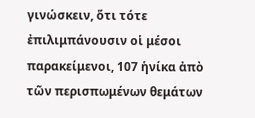γινώσκειν, ὅτι τότε ἐπιλιμπάνουσιν οἱ μέσοι παρακείμενοι, 107 ἡνίκα ἀπὸ τῶν περισπωμένων θεμάτων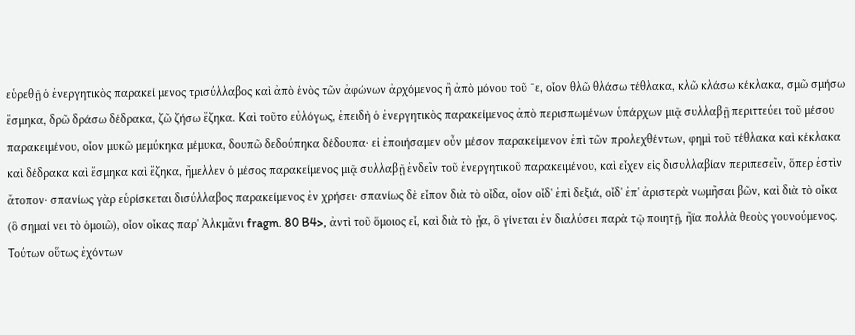εὑρεθῇ ὁ ἐνεργητικὸς παρακεί μενος τρισύλλαβος καὶ ἀπὸ ἑνὸς τῶν ἀφώνων ἀρχόμενος ἢ ἀπὸ μόνου τοῦ ˉε, οἷον θλῶ θλάσω τέθλακα, κλῶ κλάσω κέκλακα, σμῶ σμήσω ἔσμηκα, δρῶ δράσω δέδρακα, ζῶ ζήσω ἔζηκα. Καὶ τοῦτο εὐλόγως, ἐπειδὴ ὁ ἐνεργητικὸς παρακείμενος ἀπὸ περισπωμένων ὑπάρχων μιᾷ συλλαβῇ περιττεύει τοῦ μέσου παρακειμένου, οἷον μυκῶ μεμύκηκα μέμυκα, δουπῶ δεδούπηκα δέδουπα· εἰ ἐποιήσαμεν οὖν μέσον παρακείμενον ἐπὶ τῶν προλεχθέντων, φημὶ τοῦ τέθλακα καὶ κέκλακα καὶ δέδρακα καὶ ἔσμηκα καὶ ἔζηκα, ἤμελλεν ὁ μέσος παρακείμενος μιᾷ συλλαβῇ ἐνδεῖν τοῦ ἐνεργητικοῦ παρακειμένου, καὶ εἶχεν εἰς δισυλλαβίαν περιπεσεῖν, ὅπερ ἐστὶν ἄτοπον· σπανίως γὰρ εὑρίσκεται δισύλλαβος παρακείμενος ἐν χρήσει· σπανίως δὲ εἶπον διὰ τὸ οἶδα, οἷον οἶδ' ἐπὶ δεξιά, οἶδ' ἐπ' ἀριστερὰ νωμῆσαι βῶν, καὶ διὰ τὸ οἶκα (ὃ σημαί νει τὸ ὁμοιῶ), οἷον οἶκας παρ' Ἀλκμᾶνι fragm. 80 B4>, ἀντὶ τοῦ ὅμοιος εἶ, καὶ διὰ τὸ ᾖα, ὃ γίνεται ἐν διαλύσει παρὰ τῷ ποιητῇ, ἤϊα πολλὰ θεοὺς γουνούμενος. Τούτων οὕτως ἐχόντων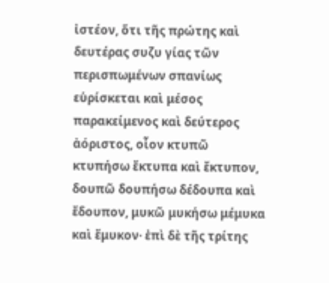ἰστέον, ὅτι τῆς πρώτης καὶ δευτέρας συζυ γίας τῶν περισπωμένων σπανίως εὑρίσκεται καὶ μέσος παρακείμενος καὶ δεύτερος ἀόριστος, οἷον κτυπῶ κτυπήσω ἔκτυπα καὶ ἔκτυπον, δουπῶ δουπήσω δέδουπα καὶ ἔδουπον, μυκῶ μυκήσω μέμυκα καὶ ἔμυκον· ἐπὶ δὲ τῆς τρίτης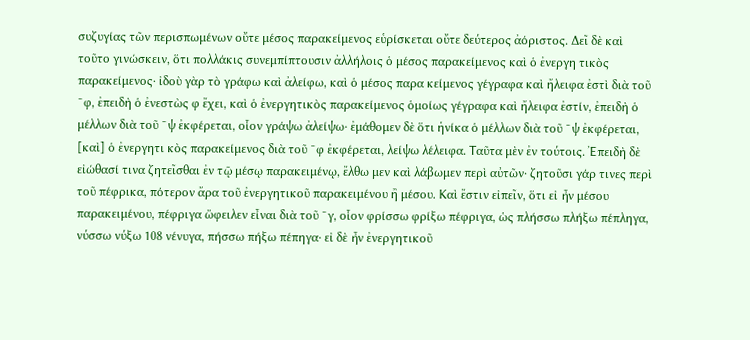συζυγίας τῶν περισπωμένων οὔτε μέσος παρακείμενος εὑρίσκεται οὔτε δεύτερος ἀόριστος. Δεῖ δὲ καὶ τοῦτο γινώσκειν, ὅτι πολλάκις συνεμπίπτουσιν ἀλλήλοις ὁ μέσος παρακείμενος καὶ ὁ ἐνεργη τικὸς παρακείμενος· ἰδοὺ γὰρ τὸ γράφω καὶ ἀλείφω, καὶ ὁ μέσος παρα κείμενος γέγραφα καὶ ἤλειφα ἐστὶ διὰ τοῦ ˉφ, ἐπειδὴ ὁ ἐνεστὼς φ ἔχει, καὶ ὁ ἐνεργητικὸς παρακείμενος ὁμοίως γέγραφα καὶ ἤλειφα ἐστίν, ἐπειδὴ ὁ μέλλων διὰ τοῦ ˉψ ἐκφέρεται, οἷον γράψω ἀλείψω· ἐμάθομεν δὲ ὅτι ἡνίκα ὁ μέλλων διὰ τοῦ ˉψ ἐκφέρεται, [καὶ] ὁ ἐνεργητι κὸς παρακείμενος διὰ τοῦ ˉφ ἐκφέρεται, λείψω λέλειφα. Ταῦτα μὲν ἐν τούτοις. Ἐπειδὴ δὲ εἰώθασί τινα ζητεῖσθαι ἐν τῷ μέσῳ παρακειμένῳ, ἔλθω μεν καὶ λάβωμεν περὶ αὐτῶν· ζητοῦσι γάρ τινες περὶ τοῦ πέφρικα, πότερον ἄρα τοῦ ἐνεργητικοῦ παρακειμένου ἢ μέσου. Καὶ ἔστιν εἰπεῖν, ὅτι εἰ ἦν μέσου παρακειμένου, πέφριγα ὤφειλεν εἶναι διὰ τοῦ ˉγ, οἷον φρίσσω φρίξω πέφριγα, ὡς πλήσσω πλήξω πέπληγα, νύσσω νύξω 108 νένυγα, πήσσω πήξω πέπηγα· εἰ δὲ ἦν ἐνεργητικοῦ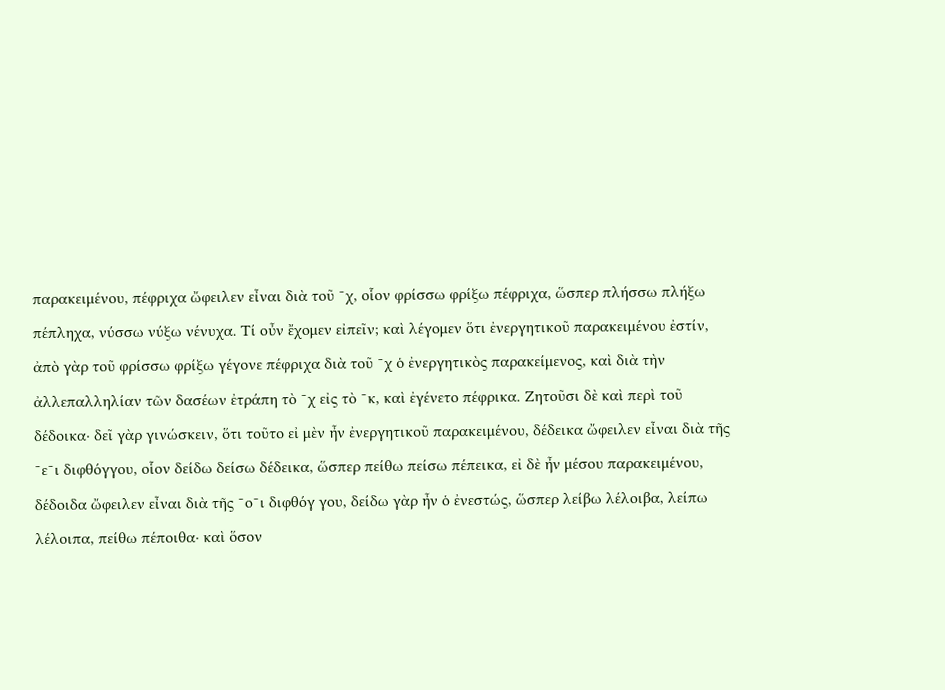παρακειμένου, πέφριχα ὤφειλεν εἶναι διὰ τοῦ ˉχ, οἷον φρίσσω φρίξω πέφριχα, ὥσπερ πλήσσω πλήξω πέπληχα, νύσσω νύξω νένυχα. Τί οὖν ἔχομεν εἰπεῖν; καὶ λέγομεν ὅτι ἐνεργητικοῦ παρακειμένου ἐστίν, ἀπὸ γὰρ τοῦ φρίσσω φρίξω γέγονε πέφριχα διὰ τοῦ ˉχ ὁ ἐνεργητικὸς παρακείμενος, καὶ διὰ τὴν ἀλλεπαλληλίαν τῶν δασέων ἐτράπη τὸ ˉχ εἰς τὸ ˉκ, καὶ ἐγένετο πέφρικα. Ζητοῦσι δὲ καὶ περὶ τοῦ δέδοικα· δεῖ γὰρ γινώσκειν, ὅτι τοῦτο εἰ μὲν ἦν ἐνεργητικοῦ παρακειμένου, δέδεικα ὤφειλεν εἶναι διὰ τῆς ˉεˉι διφθόγγου, οἷον δείδω δείσω δέδεικα, ὥσπερ πείθω πείσω πέπεικα, εἰ δὲ ἦν μέσου παρακειμένου, δέδοιδα ὤφειλεν εἶναι διὰ τῆς ˉοˉι διφθόγ γου, δείδω γὰρ ἦν ὁ ἐνεστώς, ὥσπερ λείβω λέλοιβα, λείπω λέλοιπα, πείθω πέποιθα· καὶ ὅσον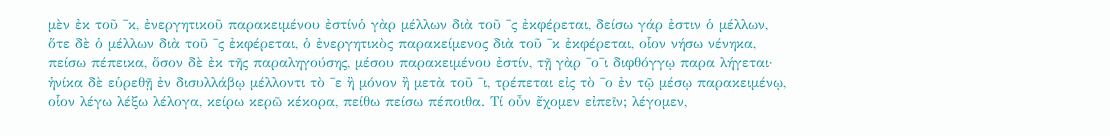μὲν ἐκ τοῦ ˉκ, ἐνεργητικοῦ παρακειμένου ἐστίνὁ γὰρ μέλλων διὰ τοῦ ˉς ἐκφέρεται, δείσω γάρ ἐστιν ὁ μέλλων, ὅτε δὲ ὁ μέλλων διὰ τοῦ ˉς ἐκφέρεται, ὁ ἐνεργητικὸς παρακείμενος διὰ τοῦ ˉκ ἐκφέρεται, οἷον νήσω νένηκα, πείσω πέπεικα, ὅσον δὲ ἐκ τῆς παραληγούσης, μέσου παρακειμένου ἐστίν, τῇ γὰρ ˉοˉι διφθόγγῳ παρα λήγεται· ἡνίκα δὲ εὑρεθῇ ἐν δισυλλάβῳ μέλλοντι τὸ ˉε ἢ μόνον ἢ μετὰ τοῦ ˉι, τρέπεται εἰς τὸ ˉο ἐν τῷ μέσῳ παρακειμένῳ, οἷον λέγω λέξω λέλογα, κείρω κερῶ κέκορα, πείθω πείσω πέποιθα. Τί οὖν ἔχομεν εἰπεῖν; λέγομεν,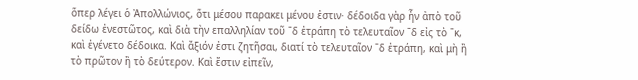ὅπερ λέγει ὁ Ἀπολλώνιος, ὅτι μέσου παρακει μένου ἐστιν· δέδοιδα γὰρ ἦν ἀπὸ τοῦ δείδω ἐνεστῶτος, καὶ διὰ τὴν επαλληλίαν τοῦ ˉδ ἐτράπη τὸ τελευταῖον ˉδ εἰς τὸ ˉκ, καὶ ἐγένετο δέδοικα. Καὶ ἄξιόν ἐστι ζητῆσαι, διατί τὸ τελευταῖον ˉδ ἐτράπη, καὶ μὴ ἢ τὸ πρῶτον ἢ τὸ δεύτερον. Καὶ ἔστιν εἰπεῖν,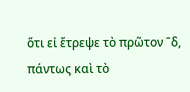ὅτι εἰ ἔτρεψε τὸ πρῶτον ˉδ, πάντως καὶ τὸ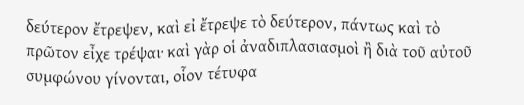δεύτερον ἔτρεψεν, καὶ εἰ ἔτρεψε τὸ δεύτερον, πάντως καὶ τὸ πρῶτον εἶχε τρέψαι· καὶ γὰρ οἱ ἀναδιπλασιασμοὶ ἢ διὰ τοῦ αὐτοῦ συμφώνου γίνονται, οἷον τέτυφα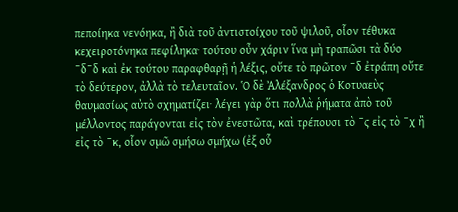πεποίηκα νενόηκα, ἢ διὰ τοῦ ἀντιστοίχου τοῦ ψιλοῦ, οἷον τέθυκα κεχειροτόνηκα πεφίληκα· τούτου οὖν χάριν ἵνα μὴ τραπῶσι τὰ δύο ˉδˉδ καὶ ἐκ τούτου παραφθαρῇ ἡ λέξις, οὔτε τὸ πρῶτον ˉδ ἐτράπη οὔτε τὸ δεύτερον, ἀλλὰ τὸ τελευταῖον. Ὁ δὲ Ἀλέξανδρος ὁ Κοτυαεὺς θαυμασίως αὐτὸ σχηματίζει· λέγει γὰρ ὅτι πολλὰ ῥήματα ἀπὸ τοῦ μέλλοντος παράγονται εἰς τὸν ἐνεστῶτα, καὶ τρέπουσι τὸ ˉς εἰς τὸ ˉχ ἢ εἰς τὸ ˉκ, οἷον σμῶ σμήσω σμήχω (ἐξ οὗ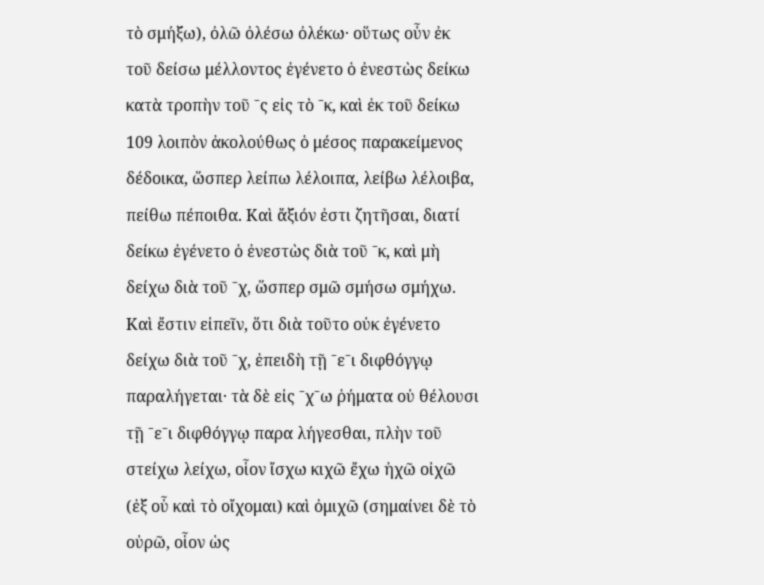τὸ σμήξω), ὀλῶ ὀλέσω ὀλέκω· οὕτως οὖν ἐκ τοῦ δείσω μέλλοντος ἐγένετο ὁ ἐνεστὼς δείκω κατὰ τροπὴν τοῦ ˉς εἰς τὸ ˉκ, καὶ ἐκ τοῦ δείκω 109 λοιπὸν ἀκολούθως ὁ μέσος παρακείμενος δέδοικα, ὥσπερ λείπω λέλοιπα, λείβω λέλοιβα, πείθω πέποιθα. Καὶ ἄξιόν ἐστι ζητῆσαι, διατί δείκω ἐγένετο ὁ ἐνεστὼς διὰ τοῦ ˉκ, καὶ μὴ δείχω διὰ τοῦ ˉχ, ὥσπερ σμῶ σμήσω σμήχω. Καὶ ἔστιν εἰπεῖν, ὅτι διὰ τοῦτο οὐκ ἐγένετο δείχω διὰ τοῦ ˉχ, ἐπειδὴ τῇ ˉεˉι διφθόγγῳ παραλήγεται· τὰ δὲ εἰς ˉχˉω ῥήματα οὐ θέλουσι τῇ ˉεˉι διφθόγγῳ παρα λήγεσθαι, πλὴν τοῦ στείχω λείχω, οἷον ἴσχω κιχῶ ἔχω ἠχῶ οἰχῶ (ἐξ οὗ καὶ τὸ οἴχομαι) καὶ ὀμιχῶ (σημαίνει δὲ τὸ οὐρῶ, οἷον ὡς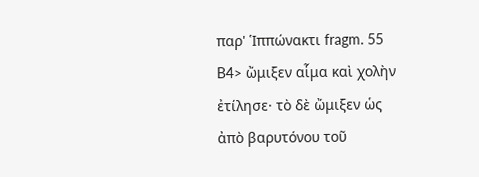παρ' Ἱππώνακτι fragm. 55 B4> ὤμιξεν αἷμα καὶ χολὴν ἐτίλησε· τὸ δὲ ὤμιξεν ὡς ἀπὸ βαρυτόνου τοῦ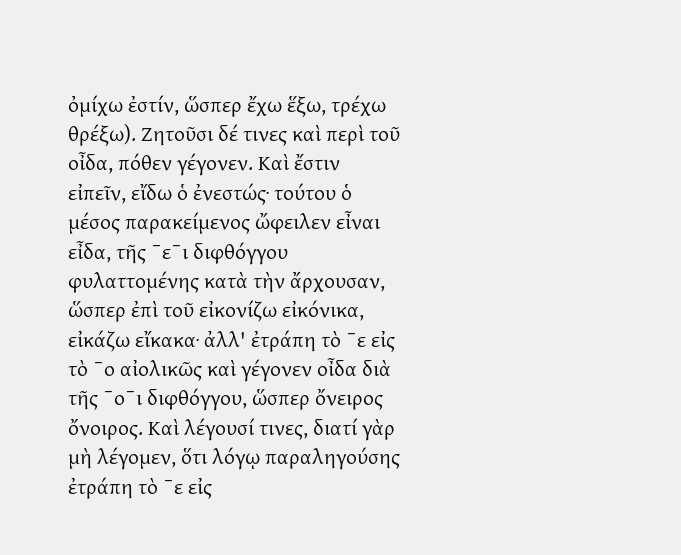ὀμίχω ἐστίν, ὥσπερ ἔχω ἕξω, τρέχω θρέξω). Ζητοῦσι δέ τινες καὶ περὶ τοῦ οἶδα, πόθεν γέγονεν. Καὶ ἔστιν εἰπεῖν, εἴδω ὁ ἐνεστώς· τούτου ὁ μέσος παρακείμενος ὤφειλεν εἶναι εἶδα, τῆς ˉεˉι διφθόγγου φυλαττομένης κατὰ τὴν ἄρχουσαν, ὥσπερ ἐπὶ τοῦ εἰκονίζω εἰκόνικα, εἰκάζω εἴκακα· ἀλλ' ἐτράπη τὸ ˉε εἰς τὸ ˉο αἰολικῶς καὶ γέγονεν οἶδα διὰ τῆς ˉοˉι διφθόγγου, ὥσπερ ὄνειρος ὄνοιρος. Καὶ λέγουσί τινες, διατί γὰρ μὴ λέγομεν, ὅτι λόγῳ παραληγούσης ἐτράπη τὸ ˉε εἰς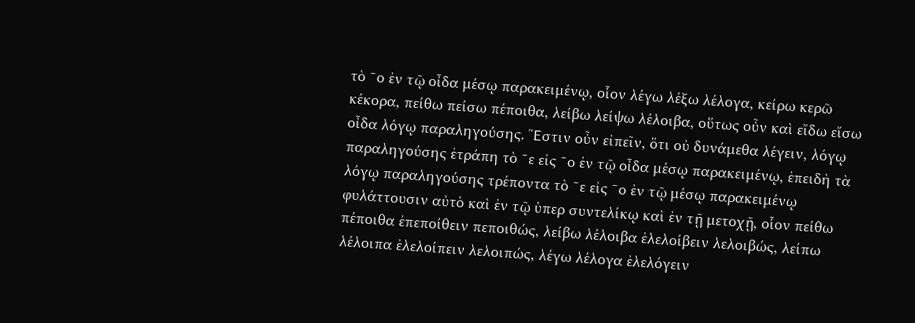τὸ ˉο ἐν τῷ οἶδα μέσῳ παρακειμένῳ, οἷον λέγω λέξω λέλογα, κείρω κερῶ κέκορα, πείθω πείσω πέποιθα, λείβω λείψω λέλοιβα, οὕτως οὖν καὶ εἴδω εἴσω οἶδα λόγῳ παραληγούσης. Ἔστιν οὖν εἰπεῖν, ὅτι οὐ δυνάμεθα λέγειν, λόγῳ παραληγούσης ἐτράπη τὸ ˉε εἰς ˉο ἐν τῷ οἶδα μέσῳ παρακειμένῳ, ἐπειδὴ τὰ λόγῳ παραληγούσης τρέποντα τὸ ˉε εἰς ˉο ἐν τῷ μέσῳ παρακειμένῳ φυλάττουσιν αὐτὸ καὶ ἐν τῷ ὑπερ συντελίκῳ καὶ ἐν τῇ μετοχῇ, οἷον πείθω πέποιθα ἐπεποίθειν πεποιθώς, λείβω λέλοιβα ἐλελοίβειν λελοιβώς, λείπω λέλοιπα ἐλελοίπειν λελοιπώς, λέγω λέλογα ἐλελόγειν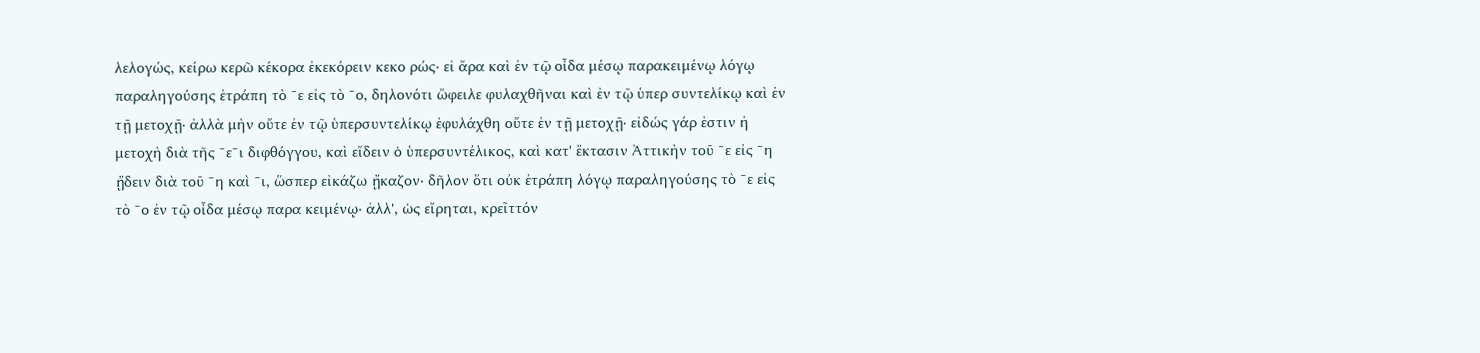λελογώς, κείρω κερῶ κέκορα ἐκεκόρειν κεκο ρώς· εἰ ἄρα καὶ ἐν τῷ οἶδα μέσῳ παρακειμένῳ λόγῳ παραληγούσης ἐτράπη τὸ ˉε εἰς τὸ ˉο, δηλονότι ὤφειλε φυλαχθῆναι καὶ ἐν τῷ ὑπερ συντελίκῳ καὶ ἐν τῇ μετοχῇ· ἀλλὰ μὴν οὔτε ἐν τῷ ὑπερσυντελίκῳ ἐφυλάχθη οὔτε ἐν τῇ μετοχῇ· εἰδώς γάρ ἐστιν ἡ μετοχὴ διὰ τῆς ˉεˉι διφθόγγου, καὶ εἴδειν ὁ ὑπερσυντέλικος, καὶ κατ' ἔκτασιν Ἀττικὴν τοῦ ˉε εἰς ˉη ᾔδειν διὰ τοῦ ˉη καὶ ˉι, ὥσπερ εἰκάζω ᾔκαζον· δῆλον ὅτι οὐκ ἐτράπη λόγῳ παραληγούσης τὸ ˉε εἰς τὸ ˉο ἐν τῷ οἶδα μέσῳ παρα κειμένῳ· ἀλλ', ὡς εἴρηται, κρεῖττόν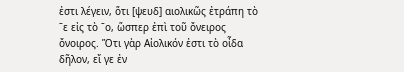ἐστι λέγειν, ὅτι [ψευδ] αιολικῶς ἐτράπη τὸ ˉε εἰς τὸ ˉο, ὥσπερ ἐπὶ τοῦ ὄνειρος ὄνοιρος. Ὅτι γὰρ Αἰολικόν ἐστι τὸ οἶδα δῆλον, εἴ γε ἐν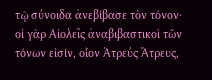τῷ σύνοιδα ἀνεβίβασε τὸν τόνον· οἱ γὰρ Αἰολεῖς ἀναβιβαστικοὶ τῶν τόνων εἰσίν, οἷον Ἀτρεύς Ἄτρευς,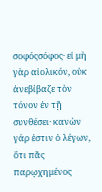σοφόςσόφος· εἰ μὴ γὰρ αἰολικόν, οὐκ ἀνεβίβαζε τὸν τόνον ἐν τῇ συνθέσει· κανὼν γάρ ἐστιν ὁ λέγων, ὅτι πᾶς παρῳχημένος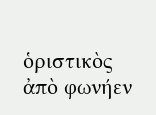ὁριστικὸς ἀπὸ φωνήεν